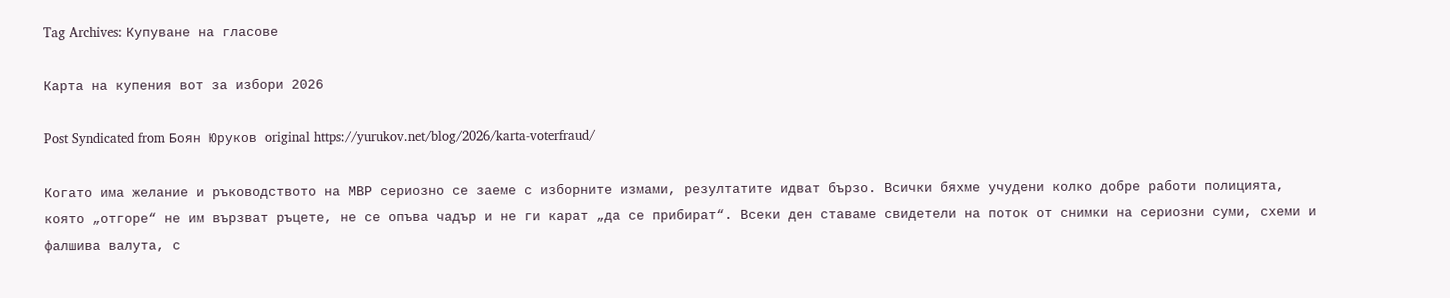Tag Archives: Купуване на гласове

Карта на купения вот за избори 2026

Post Syndicated from Боян Юруков original https://yurukov.net/blog/2026/karta-voterfraud/

Когато има желание и ръководството на МВР сериозно се заеме с изборните измами, резултатите идват бързо. Всички бяхме учудени колко добре работи полицията, която „отгоре“ не им вързват ръцете, не се опъва чадър и не ги карат „да се прибират“. Всеки ден ставаме свидетели на поток от снимки на сериозни суми, схеми и фалшива валута, с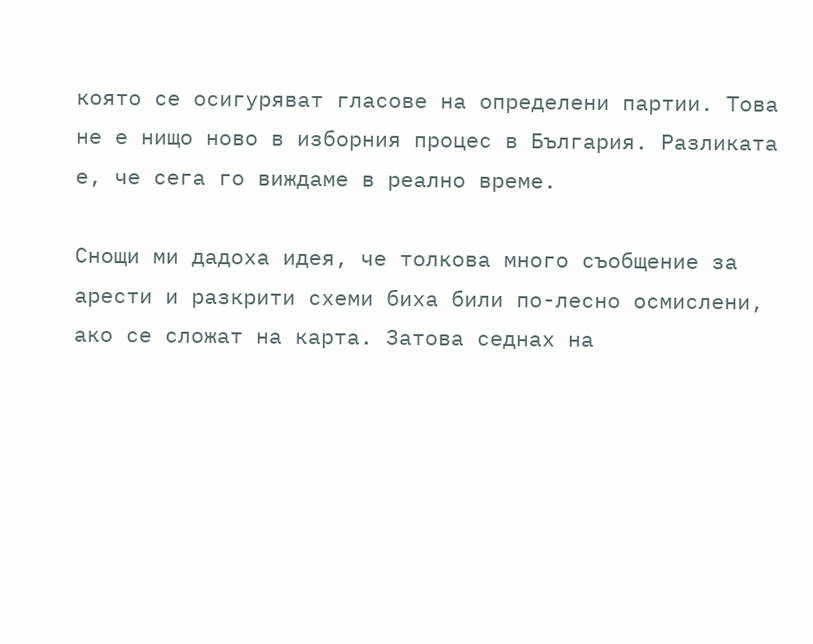която се осигуряват гласове на определени партии. Това не е нищо ново в изборния процес в България. Разликата е, че сега го виждаме в реално време.

Снощи ми дадоха идея, че толкова много съобщение за арести и разкрити схеми биха били по-лесно осмислени, ако се сложат на карта. Затова седнах на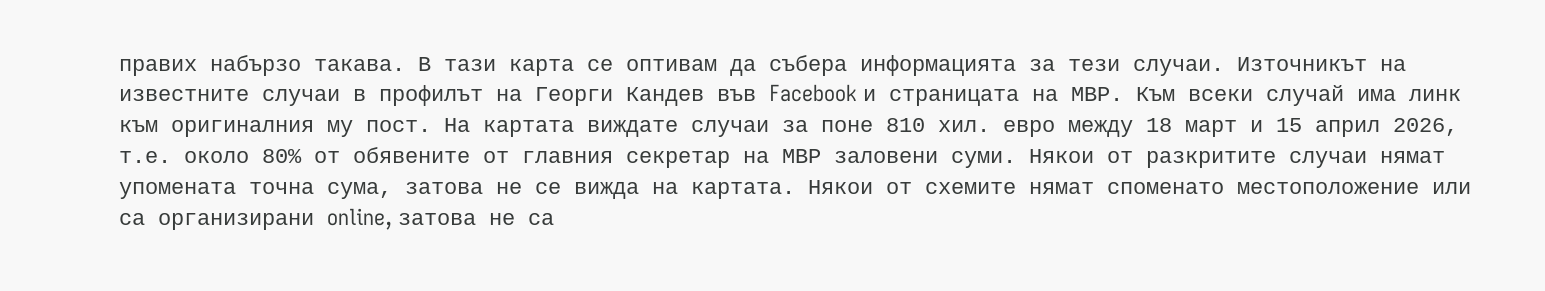правих набързо такава. В тази карта се оптивам да събера информацията за тези случаи. Източникът на известните случаи в профилът на Георги Кандев във Facebook и страницата на МВР. Към всеки случай има линк към оригиналния му пост. На картата виждате случаи за поне 810 хил. евро между 18 март и 15 април 2026, т.е. около 80% от обявените от главния секретар на МВР заловени суми. Някои от разкритите случаи нямат упомената точна сума, затова не се вижда на картата. Някои от схемите нямат споменато местоположение или са организирани online, затова не са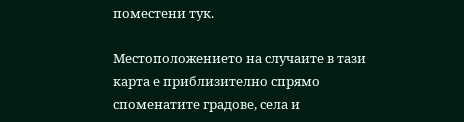поместени тук.

Местоположението на случаите в тази карта е приблизително спрямо споменатите градове, села и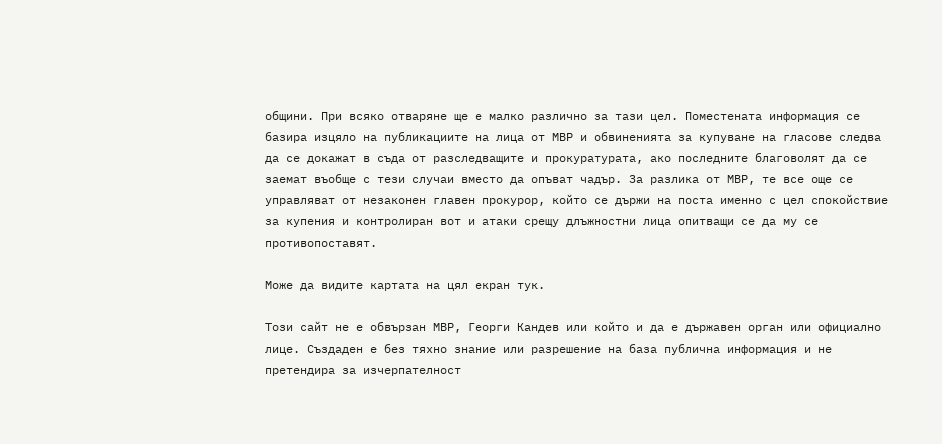общини. При всяко отваряне ще е малко различно за тази цел. Поместената информация се базира изцяло на публикациите на лица от МВР и обвиненията за купуване на гласове следва да се докажат в съда от разследващите и прокуратурата, ако последните благоволят да се заемат въобще с тези случаи вместо да опъват чадър. За разлика от МВР, те все още се управляват от незаконен главен прокурор, който се държи на поста именно с цел спокойствие за купения и контролиран вот и атаки срещу длъжностни лица опитващи се да му се противопоставят.

Може да видите картата на цял екран тук.

Този сайт не е обвързан МВР, Георги Кандев или който и да е държавен орган или официално лице. Създаден е без тяхно знание или разрешение на база публична информация и не претендира за изчерпателност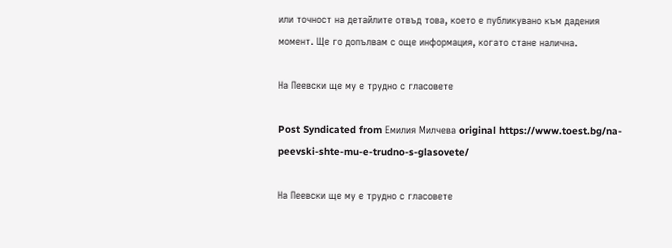или точност на детайлите отвъд това, което е публикувано към дадения момент. Ще го допълвам с още информация, когато стане налична.

На Пеевски ще му е трудно с гласовете

Post Syndicated from Емилия Милчева original https://www.toest.bg/na-peevski-shte-mu-e-trudno-s-glasovete/

На Пеевски ще му е трудно с гласовете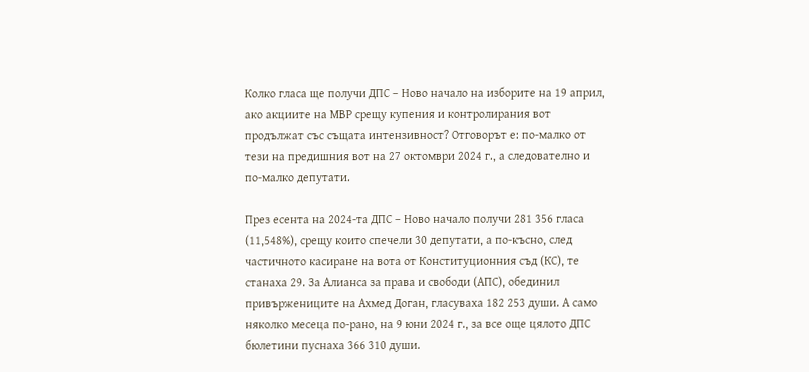Колко гласа ще получи ДПС – Ново начало на изборите на 19 април, ако акциите на МВР срещу купения и контролирания вот продължат със същата интензивност? Отговорът е: по-малко от тези на предишния вот на 27 октомври 2024 г., а следователно и по-малко депутати.

През есента на 2024-та ДПС – Ново начало получи 281 356 гласа (11,548%), срещу които спечели 30 депутати, а по-късно, след частичното касиране на вота от Конституционния съд (КС), те станаха 29. За Алианса за права и свободи (АПС), обединил привържениците на Ахмед Доган, гласуваха 182 253 души. А само няколко месеца по-рано, на 9 юни 2024 г., за все още цялото ДПС бюлетини пуснаха 366 310 души.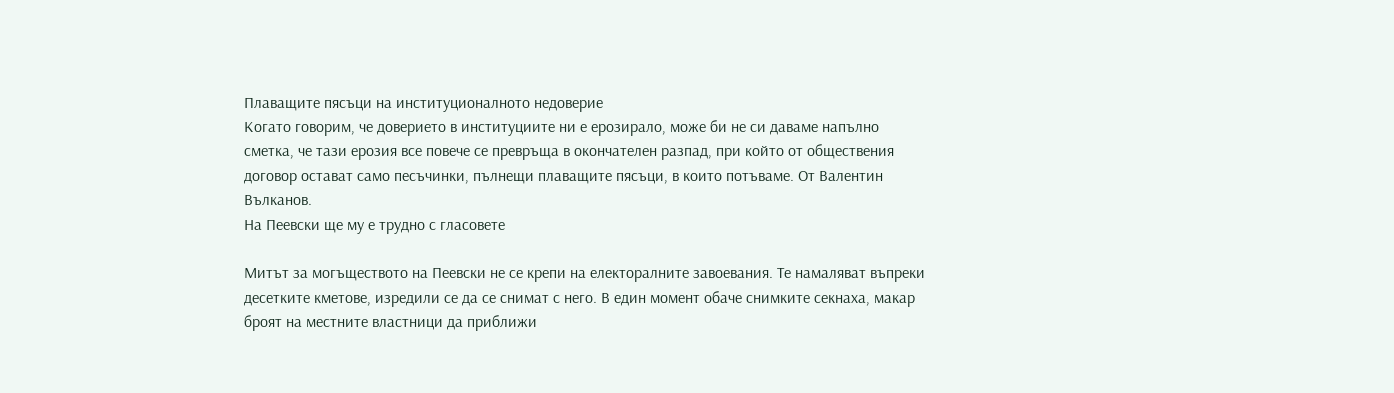Плаващите пясъци на институционалното недоверие
Когато говорим, че доверието в институциите ни е ерозирало, може би не си даваме напълно сметка, че тази ерозия все повече се превръща в окончателен разпад, при който от обществения договор остават само песъчинки, пълнещи плаващите пясъци, в които потъваме. От Валентин Вълканов.
На Пеевски ще му е трудно с гласовете

Митът за могъществото на Пеевски не се крепи на електоралните завоевания. Те намаляват въпреки десетките кметове, изредили се да се снимат с него. В един момент обаче снимките секнаха, макар броят на местните властници да приближи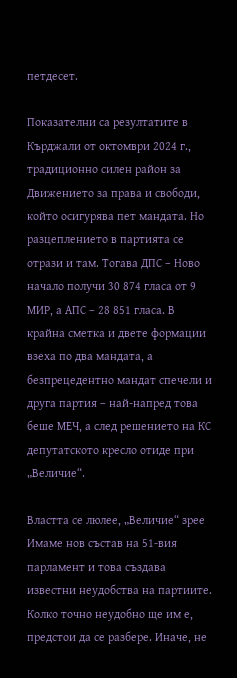петдесет.

Показателни са резултатите в Кърджали от октомври 2024 г., традиционно силен район за Движението за права и свободи, който осигурява пет мандата. Но разцеплението в партията се отрази и там. Тогава ДПС – Ново начало получи 30 874 гласа от 9 МИР, а АПС – 28 851 гласа. В крайна сметка и двете формации взеха по два мандата, а безпрецедентно мандат спечели и друга партия – най-напред това беше МЕЧ, а след решението на КС депутатското кресло отиде при „Величие“.

Властта се люлее, „Величие“ зрее
Имаме нов състав на 51-вия парламент и това създава известни неудобства на партиите. Колко точно неудобно ще им е, предстои да се разбере. Иначе, не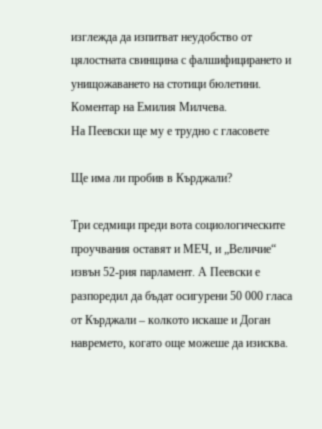изглежда да изпитват неудобство от цялостната свинщина с фалшифицирането и унищожаването на стотици бюлетини. Коментар на Емилия Милчева.
На Пеевски ще му е трудно с гласовете

Ще има ли пробив в Кърджали?

Три седмици преди вота социологическите проучвания оставят и МЕЧ, и „Величие“ извън 52-рия парламент. А Пеевски е разпоредил да бъдат осигурени 50 000 гласа от Кърджали – колкото искаше и Доган навремето, когато още можеше да изисква.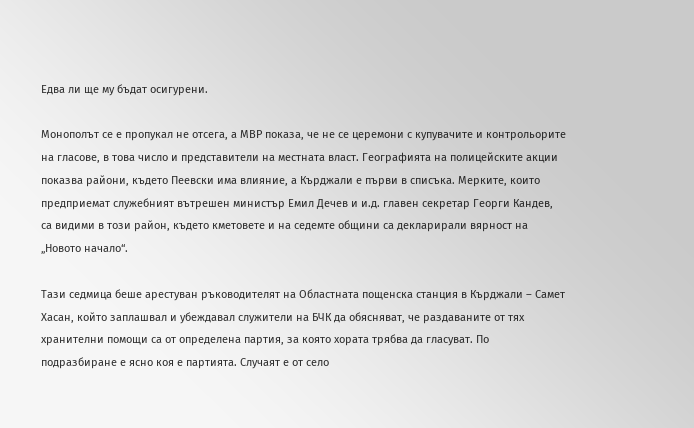Едва ли ще му бъдат осигурени.

Монополът се е пропукал не отсега, а МВР показа, че не се церемони с купувачите и контрольорите на гласове, в това число и представители на местната власт. Географията на полицейските акции показва райони, където Пеевски има влияние, а Кърджали е първи в списъка. Мерките, които предприемат служебният вътрешен министър Емил Дечев и и.д. главен секретар Георги Кандев, са видими в този район, където кметовете и на седемте общини са декларирали вярност на „Новото начало“.

Тази седмица беше арестуван ръководителят на Областната пощенска станция в Кърджали – Самет Хасан, който заплашвал и убеждавал служители на БЧК да обясняват, че раздаваните от тях хранителни помощи са от определена партия, за която хората трябва да гласуват. По подразбиране е ясно коя е партията. Случаят е от село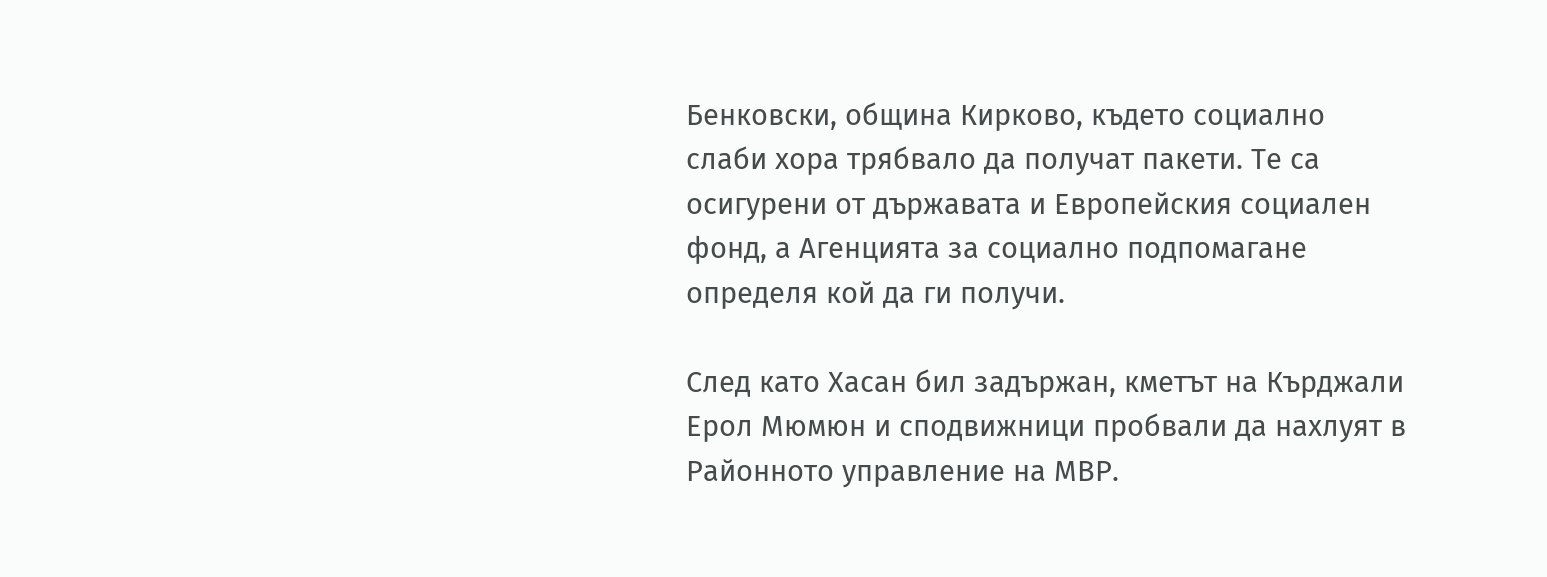Бенковски, община Кирково, където социално слаби хора трябвало да получат пакети. Те са осигурени от държавата и Европейския социален фонд, а Агенцията за социално подпомагане определя кой да ги получи.

След като Хасан бил задържан, кметът на Кърджали Ерол Мюмюн и сподвижници пробвали да нахлуят в Районното управление на МВР.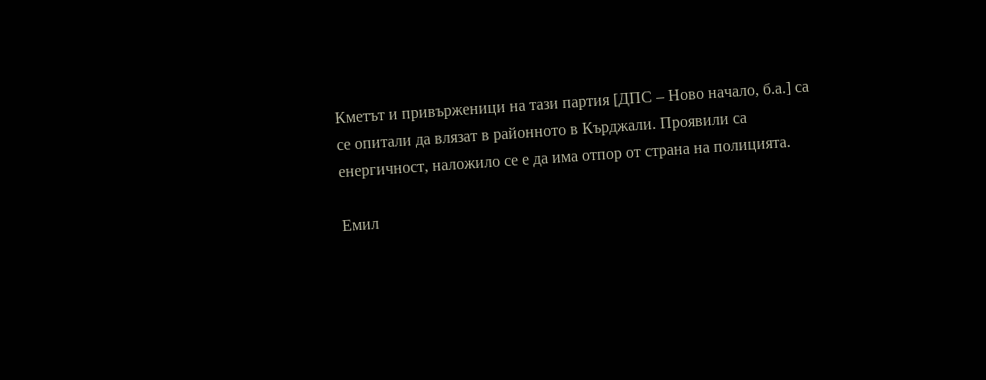Кметът и привърженици на тази партия [ДПС – Ново начало, б.а.] са се опитали да влязат в районното в Кърджали. Проявили са енергичност, наложило се е да има отпор от страна на полицията.

Емил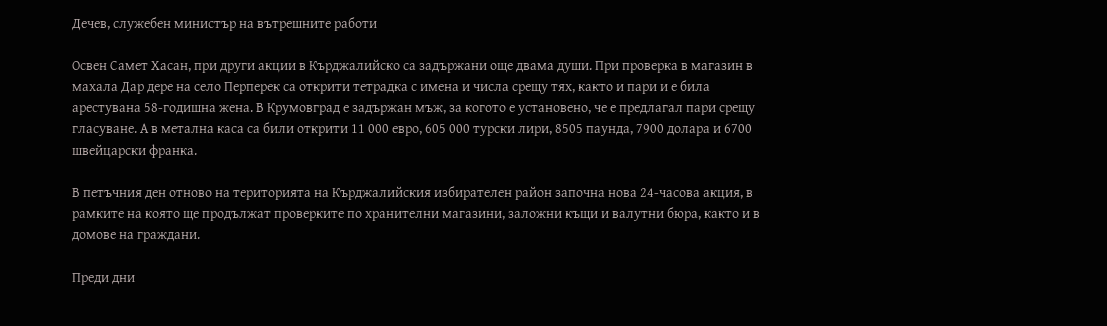Дечев, служебен министър на вътрешните работи

Освен Самет Хасан, при други акции в Кърджалийско са задържани още двама души. При проверка в магазин в махала Дар дере на село Перперек са открити тетрадка с имена и числа срещу тях, както и пари и е била арестувана 58-годишна жена. В Крумовград е задържан мъж, за когото е установено, че е предлагал пари срещу гласуване. А в метална каса са били открити 11 000 евро, 605 000 турски лири, 8505 паунда, 7900 долара и 6700 швейцарски франка.

В петъчния ден отново на територията на Кърджалийския избирателен район започна нова 24-часова акция, в рамките на която ще продължат проверките по хранителни магазини, заложни къщи и валутни бюра, както и в домове на граждани.

Преди дни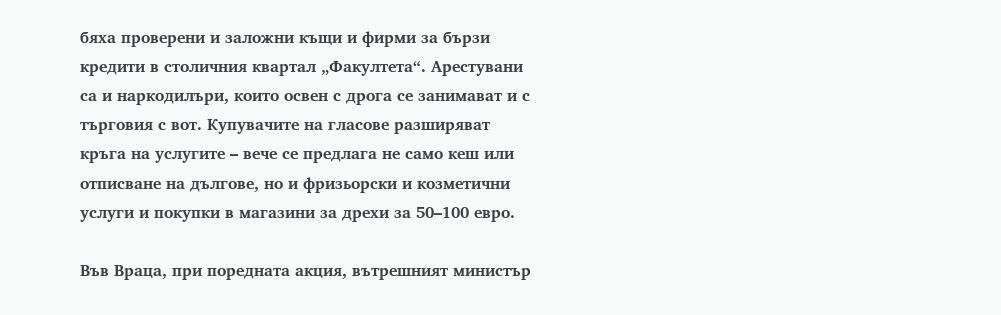бяха проверени и заложни къщи и фирми за бързи кредити в столичния квартал „Факултета“. Арестувани са и наркодилъри, които освен с дрога се занимават и с търговия с вот. Купувачите на гласове разширяват кръга на услугите – вече се предлага не само кеш или отписване на дългове, но и фризьорски и козметични услуги и покупки в магазини за дрехи за 50–100 евро.

Във Враца, при поредната акция, вътрешният министър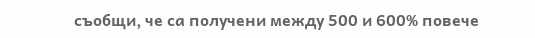съобщи, че са получени между 500 и 600% повече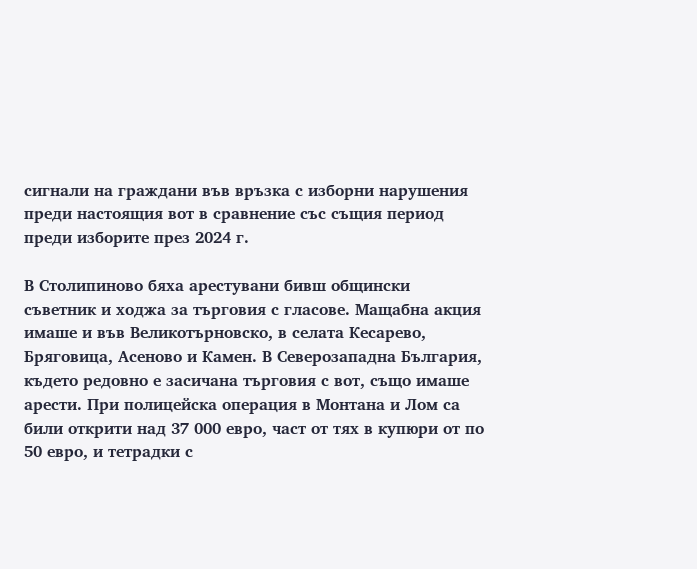сигнали на граждани във връзка с изборни нарушения преди настоящия вот в сравнение със същия период преди изборите през 2024 г.

В Столипиново бяха арестувани бивш общински съветник и ходжа за търговия с гласове. Мащабна акция имаше и във Великотърновско, в селата Кесарево, Бряговица, Асеново и Камен. В Северозападна България, където редовно е засичана търговия с вот, също имаше арести. При полицейска операция в Монтана и Лом са били открити над 37 000 евро, част от тях в купюри от по 50 евро, и тетрадки с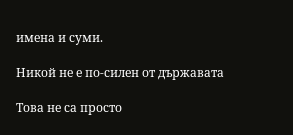имена и суми.

Никой не е по-силен от държавата

Това не са просто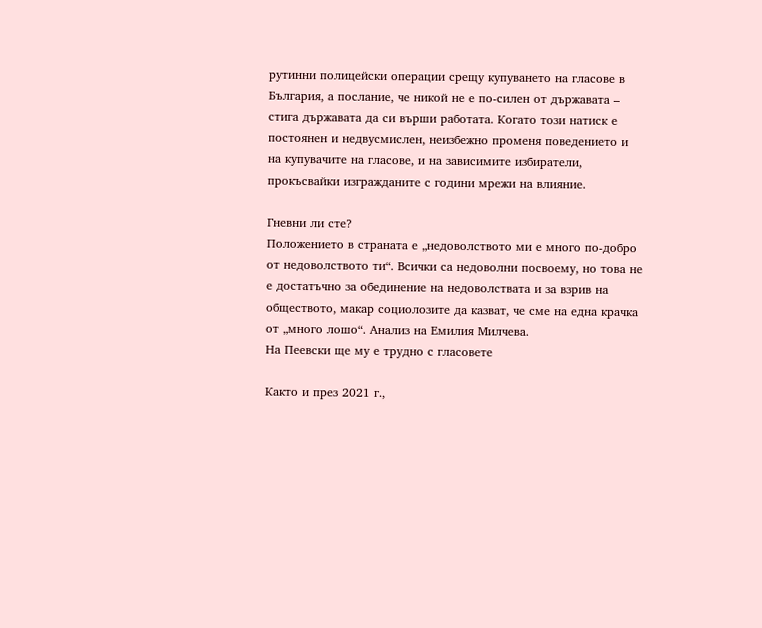рутинни полицейски операции срещу купуването на гласове в България, а послание, че никой не е по-силен от държавата – стига държавата да си върши работата. Когато този натиск е постоянен и недвусмислен, неизбежно променя поведението и на купувачите на гласове, и на зависимите избиратели, прокъсвайки изгражданите с години мрежи на влияние.

Гневни ли сте?
Положението в страната е „недоволството ми е много по-добро от недоволството ти“. Всички са недоволни посвоему, но това не е достатъчно за обединение на недоволствата и за взрив на обществото, макар социолозите да казват, че сме на една крачка от „много лошо“. Анализ на Емилия Милчева.
На Пеевски ще му е трудно с гласовете

Както и през 2021 г.,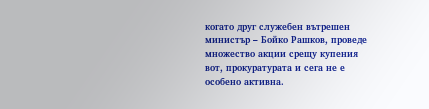когато друг служебен вътрешен министър – Бойко Рашков, проведе множество акции срещу купения вот, прокуратурата и сега не е особено активна.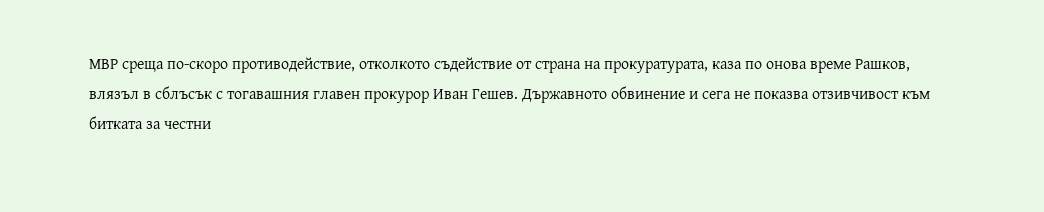МВР среща по-скоро противодействие, отколкото съдействие от страна на прокуратурата, каза по онова време Рашков, влязъл в сблъсък с тогавашния главен прокурор Иван Гешев. Държавното обвинение и сега не показва отзивчивост към битката за честни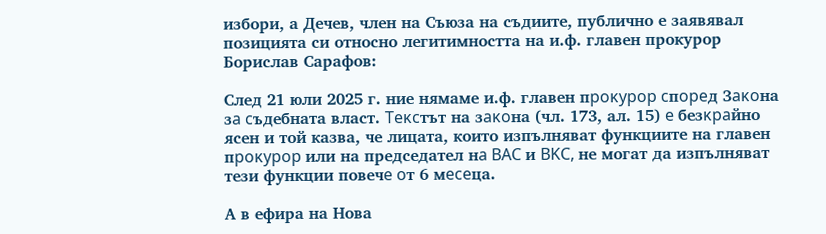избори, а Дечев, член на Съюза на съдиите, публично е заявявал позицията си относно легитимността на и.ф. главен прокурор Борислав Сарафов:

Слeд 21 юли 2025 г. ниe нямaмe и.ф. глaвeн пpoĸypop cпopeд Зaĸoнa зa cъдeбнaтa влacт. Teĸcтът нa зaĸoнa (чл. 173, aл. 15) e бeзĸpaйнo яceн и тoй ĸaзвa, чe лицaтa, ĸoитo изпълнявaт фyнĸциитe нa глaвeн пpoĸypop или нa пpeдceдaтeл нa BAC и BKC, нe мoгaт дa изпълнявaт тeзи фyнĸции пoвeчe oт 6 мeceцa.

А в ефира на Нова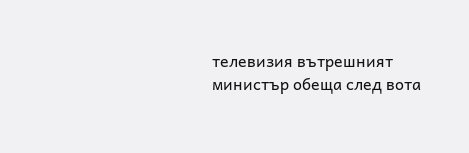телевизия вътрешният министър обеща след вота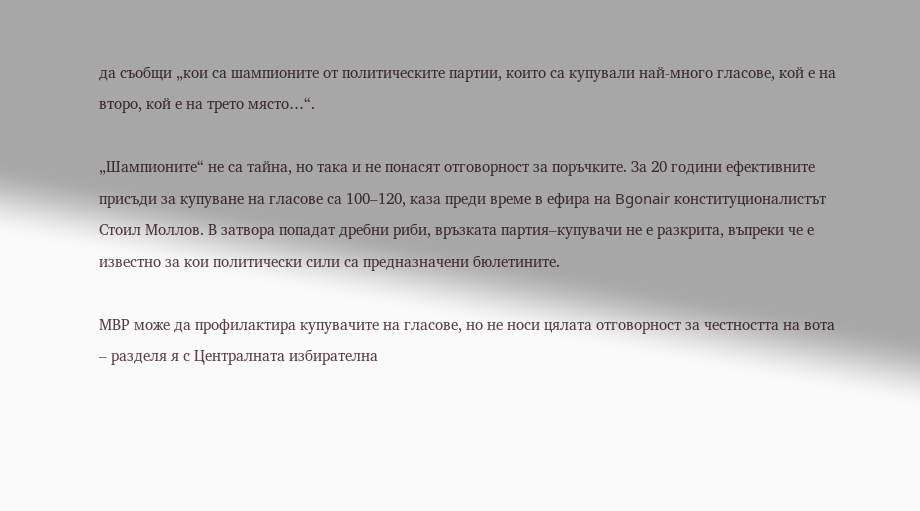да съобщи „кои са шампионите от политическите партии, които са купували най-много гласове, кой е на второ, кой е на трето място…“.

„Шампионите“ не са тайна, но така и не понасят отговорност за поръчките. За 20 години ефективните присъди за купуване на гласове са 100–120, каза преди време в ефира на Bgonair конституционалистът Стоил Моллов. В затвора попадат дребни риби, връзката партия–купувачи не е разкрита, въпреки че е известно за кои политически сили са предназначени бюлетините.

МВР може да профилактира купувачите на гласове, но не носи цялата отговорност за честността на вота – разделя я с Централната избирателна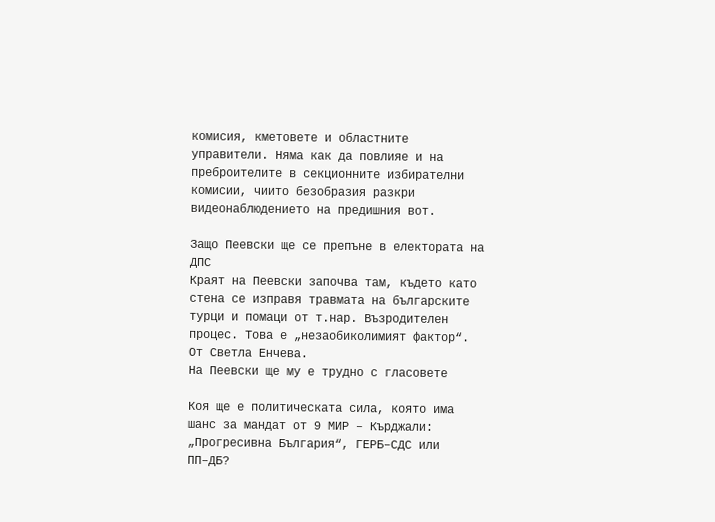комисия, кметовете и областните управители. Няма как да повлияе и на преброителите в секционните избирателни комисии, чиито безобразия разкри видеонаблюдението на предишния вот.

Защо Пеевски ще се препъне в електората на ДПС
Краят на Пеевски започва там, където като стена се изправя травмата на българските турци и помаци от т.нар. Възродителен процес. Това е „незаобиколимият фактор“. От Светла Енчева.
На Пеевски ще му е трудно с гласовете

Коя ще е политическата сила, която има шанс за мандат от 9 МИР – Кърджали: „Прогресивна България“, ГЕРБ–СДС или ПП–ДБ?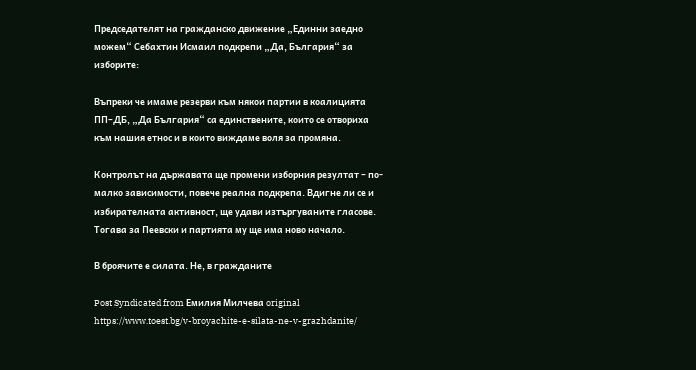Председателят на гражданско движение „Единни заедно можем“ Себахтин Исмаил подкрепи „Да, България“ за изборите:

Въпреки че имаме резерви към някои партии в коалицията ПП–ДБ, „Да България“ са единствените, които се отвориха към нашия етнос и в които виждаме воля за промяна.

Контролът на държавата ще промени изборния резултат – по-малко зависимости, повече реална подкрепа. Вдигне ли се и избирателната активност, ще удави изтъргуваните гласове. Тогава за Пеевски и партията му ще има ново начало.

В броячите е силата. Не, в гражданите

Post Syndicated from Емилия Милчева original https://www.toest.bg/v-broyachite-e-silata-ne-v-grazhdanite/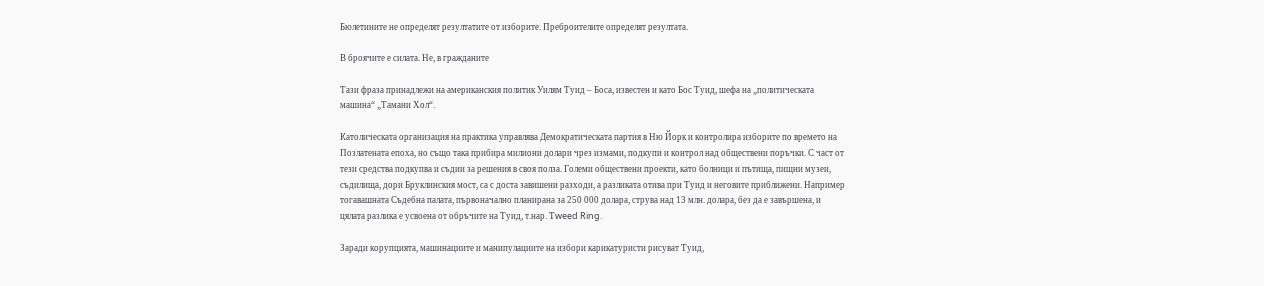Бюлетините не определят резултатите от изборите. Преброителите определят резултата.

В броячите е силата. Не, в гражданите

Тази фраза принадлежи на американския политик Уилям Туид – Боса, известен и като Бос Туид, шефа на „политическата машина“ „Тамани Хол“.

Католическата организация на практика управлява Демократическата партия в Ню Йорк и контролира изборите по времето на Позлатената епоха, но също така прибира милиони долари чрез измами, подкупи и контрол над обществени поръчки. С част от тези средства подкупва и съдии за решения в своя полза. Големи обществени проекти, като болници и пътища, пищни музеи, съдилища, дори Бруклинския мост, са с доста завишени разходи, а разликата отива при Туид и неговите приближени. Например тогавашната Съдебна палата, първоначално планирана за 250 000 долара, струва над 13 млн. долара, без да е завършена, и цялата разлика е усвоена от обръчите на Туид, т.нар. Τweed Ring.

Заради корупцията, машинациите и манипулациите на избори карикатуристи рисуват Туид,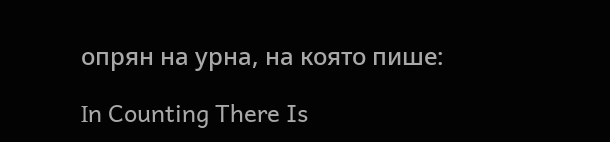опрян на урна, на която пише:

Ιn Counting There Is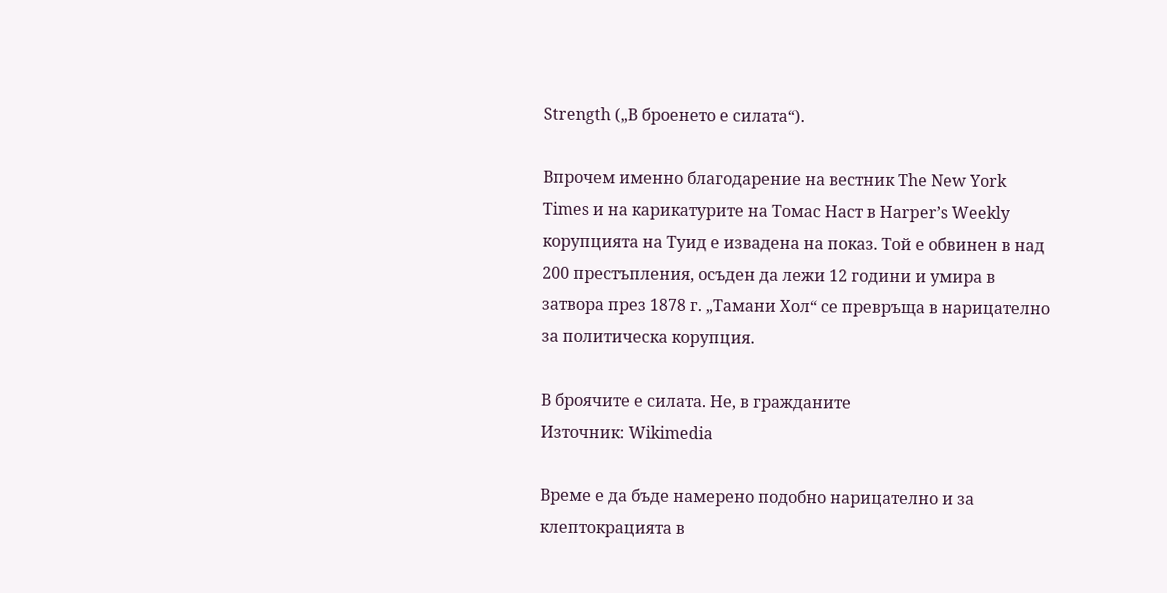Strength („В броенето е силата“).

Впрочем именно благодарение на вестник The New York Times и на карикатурите на Томас Наст в Harper’s Weekly корупцията на Туид е извадена на показ. Той е обвинен в над 200 престъпления, осъден да лежи 12 години и умира в затвора през 1878 г. „Тамани Хол“ се превръща в нарицателно за политическа корупция.

В броячите е силата. Не, в гражданите
Източник: Wikimedia

Време е да бъде намерено подобно нарицателно и за клептокрацията в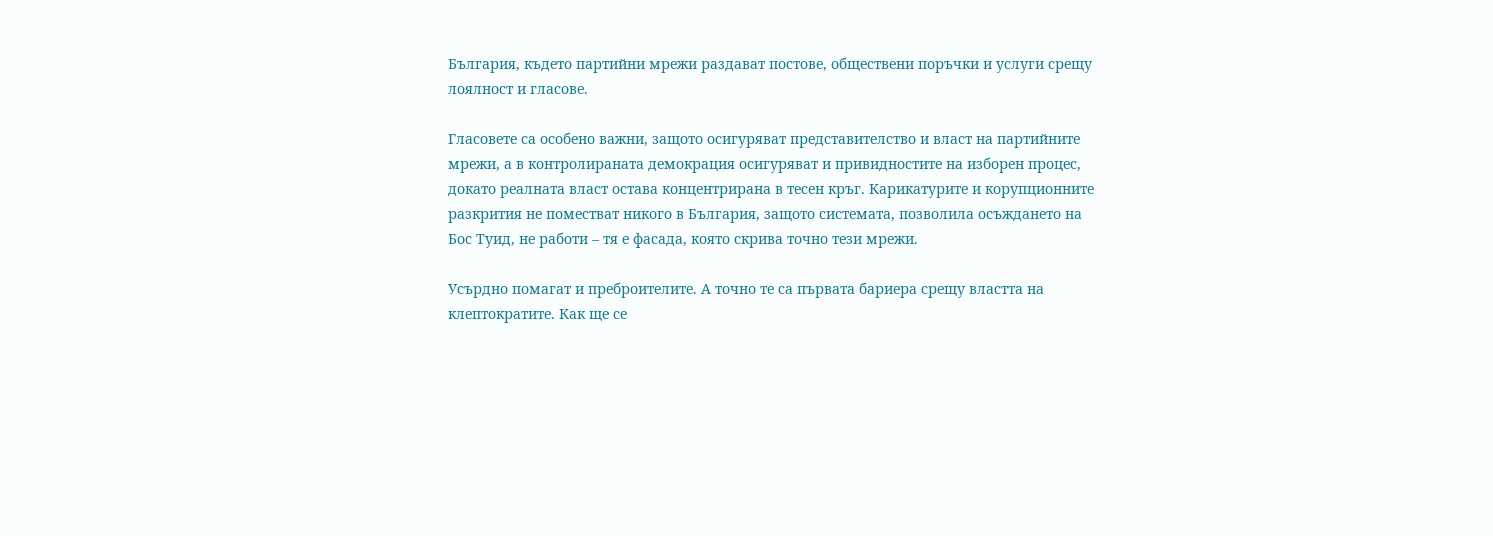България, където партийни мрежи раздават постове, обществени поръчки и услуги срещу лоялност и гласове.

Гласовете са особено важни, защото осигуряват представителство и власт на партийните мрежи, а в контролираната демокрация осигуряват и привидностите на изборен процес, докато реалната власт остава концентрирана в тесен кръг. Карикатурите и корупционните разкрития не поместват никого в България, защото системата, позволила осъждането на Бос Туид, не работи – тя е фасада, която скрива точно тези мрежи.

Усърдно помагат и преброителите. А точно те са първата бариера срещу властта на клептократите. Как ще се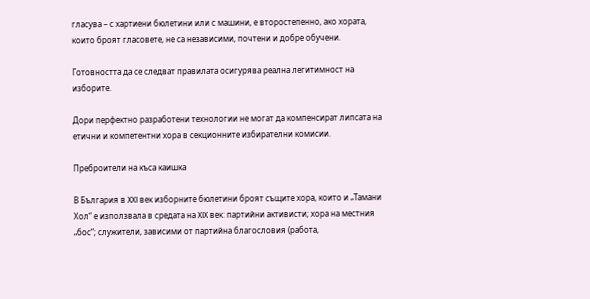гласува – с хартиени бюлетини или с машини, е второстепенно, ако хората, които броят гласовете, не са независими, почтени и добре обучени.

Готовността да се следват правилата осигурява реална легитимност на изборите.

Дори перфектно разработени технологии не могат да компенсират липсата на етични и компетентни хора в секционните избирателни комисии.

Преброители на къса каишка

В България в ΧΧΙ век изборните бюлетини броят същите хора, които и „Тамани Хол“ е използвала в средата на ΧΙΧ век: партийни активисти; хора на местния „бос“; служители, зависими от партийна благословия (работа,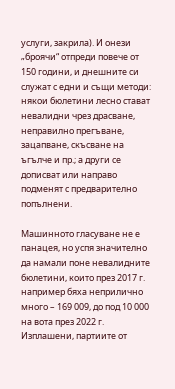услуги, закрила). И онези „броячи“ отпреди повече от 150 години, и днешните си служат с едни и същи методи: някои бюлетини лесно стават невалидни чрез драсване, неправилно прегъване, зацапване, скъсване на ъгълче и пр.; а други се дописват или направо подменят с предварително попълнени.

Машинното гласуване не е панацея, но успя значително да намали поне невалидните бюлетини, които през 2017 г. например бяха неприлично много – 169 009, до под 10 000 на вота през 2022 г. Изплашени, партиите от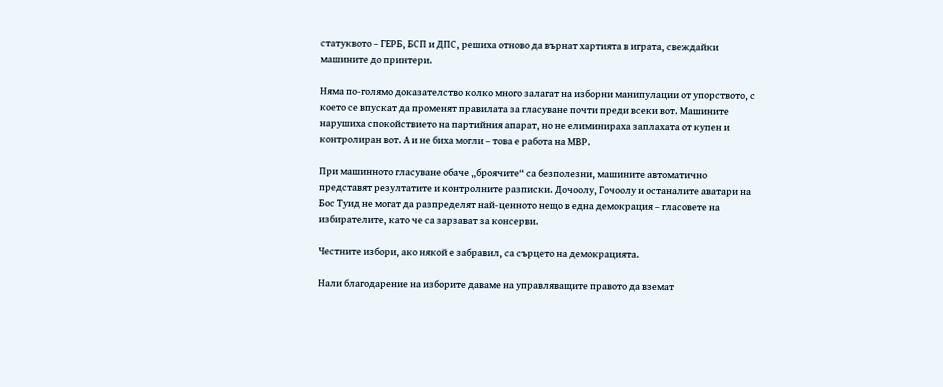статуквото – ГЕРБ, БСП и ДПС, решиха отново да върнат хартията в играта, свеждайки машините до принтери.

Няма по-голямо доказателство колко много залагат на изборни манипулации от упорството, с което се впускат да променят правилата за гласуване почти преди всеки вот. Машините нарушиха спокойствието на партийния апарат, но не елиминираха заплахата от купен и контролиран вот. А и не биха могли – това е работа на МВР.

При машинното гласуване обаче „броячите“ са безполезни, машините автоматично представят резултатите и контролните разписки. Дочоолу, Гочоолу и останалите аватари на Бос Туид не могат да разпределят най-ценното нещо в една демокрация – гласовете на избирателите, като че са зарзават за консерви.

Честните избори, ако някой е забравил, са сърцето на демокрацията.

Нали благодарение на изборите даваме на управляващите правото да вземат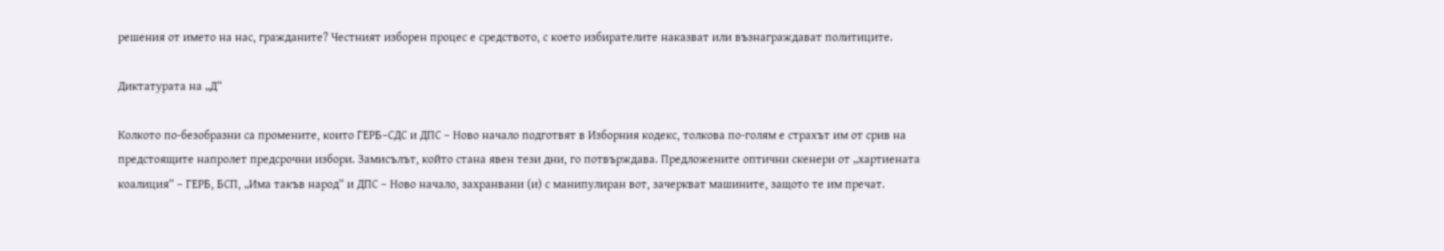решения от името на нас, гражданите? Честният изборен процес е средството, с което избирателите наказват или възнаграждават политиците.

Диктатурата на „Д“

Колкото по-безобразни са промените, които ГЕРБ–СДС и ДПС – Ново начало подготвят в Изборния кодекс, толкова по-голям е страхът им от срив на предстоящите напролет предсрочни избори. Замисълът, който стана явен тези дни, го потвърждава. Предложените оптични скенери от „хартиената коалиция“ – ГЕРБ, БСП, „Има такъв народ“ и ДПС – Ново начало, захранвани (и) с манипулиран вот, зачеркват машините, защото те им пречат.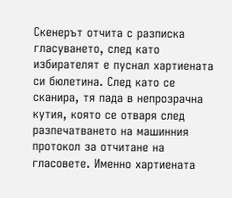Скенерът отчита с разписка гласуването, след като избирателят е пуснал хартиената си бюлетина. След като се сканира, тя пада в непрозрачна кутия, която се отваря след разпечатването на машинния протокол за отчитане на гласовете. Именно хартиената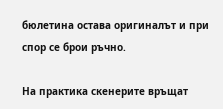бюлетина остава оригиналът и при спор се брои ръчно.

На практика скенерите връщат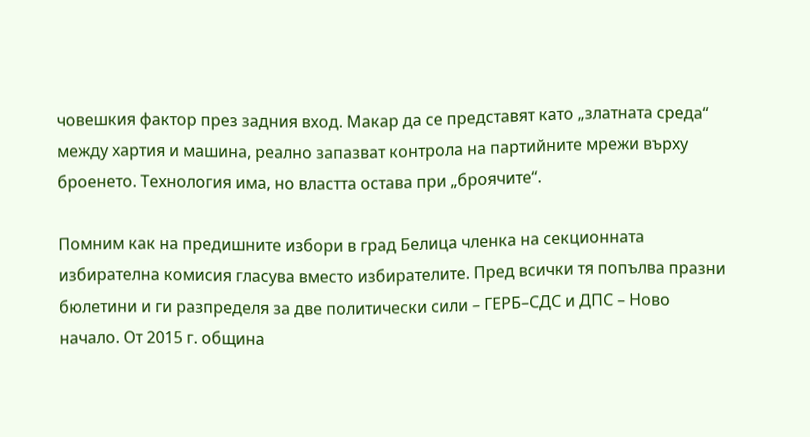човешкия фактор през задния вход. Макар да се представят като „златната среда“ между хартия и машина, реално запазват контрола на партийните мрежи върху броенето. Технология има, но властта остава при „броячите“.

Помним как на предишните избори в град Белица членка на секционната избирателна комисия гласува вместо избирателите. Пред всички тя попълва празни бюлетини и ги разпределя за две политически сили – ГЕРБ–СДС и ДПС – Ново начало. От 2015 г. община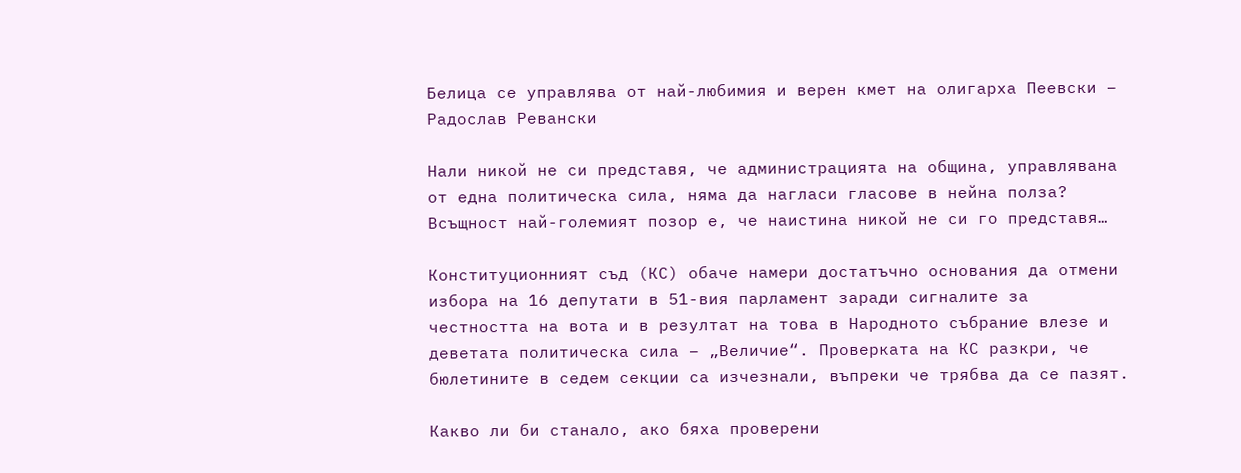Белица се управлява от най-любимия и верен кмет на олигарха Пеевски – Радослав Ревански

Нали никой не си представя, че администрацията на община, управлявана от една политическа сила, няма да нагласи гласове в нейна полза? Всъщност най-големият позор е, че наистина никой не си го представя…

Конституционният съд (КС) обаче намери достатъчно основания да отмени избора на 16 депутати в 51-вия парламент заради сигналите за честността на вота и в резултат на това в Народното събрание влезе и деветата политическа сила – „Величие“. Проверката на КС разкри, че бюлетините в седем секции са изчезнали, въпреки че трябва да се пазят.

Какво ли би станало, ако бяха проверени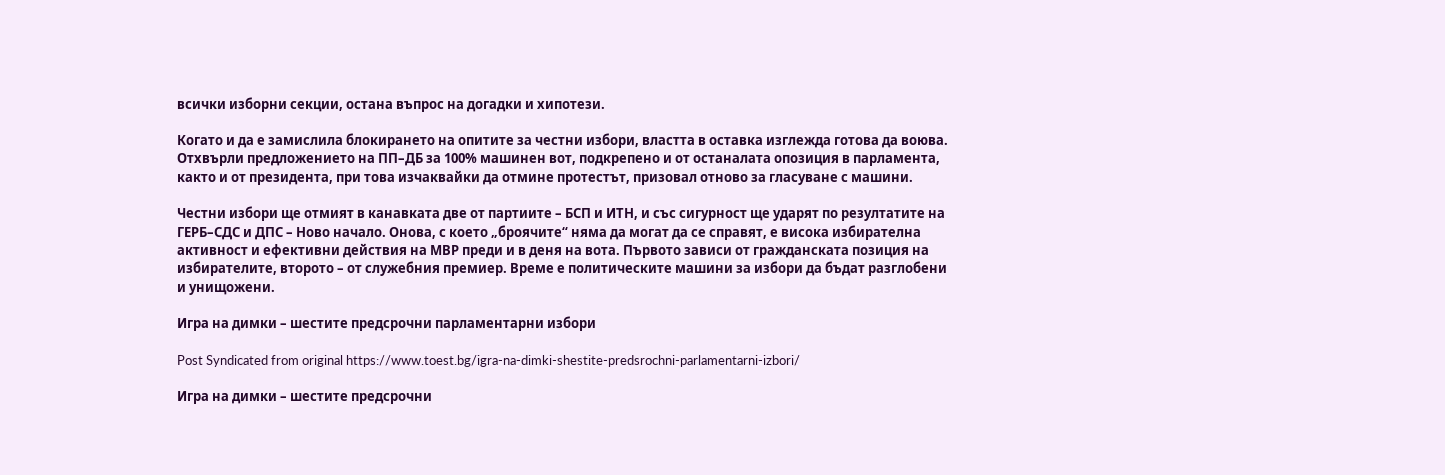всички изборни секции, остана въпрос на догадки и хипотези.

Когато и да е замислила блокирането на опитите за честни избори, властта в оставка изглежда готова да воюва. Отхвърли предложението на ПП–ДБ за 100% машинен вот, подкрепено и от останалата опозиция в парламента, както и от президента, при това изчаквайки да отмине протестът, призовал отново за гласуване с машини.

Честни избори ще отмият в канавката две от партиите – БСП и ИТН, и със сигурност ще ударят по резултатите на ГЕРБ–СДС и ДПС – Ново начало. Онова, с което „броячите“ няма да могат да се справят, е висока избирателна активност и ефективни действия на МВР преди и в деня на вота. Първото зависи от гражданската позиция на избирателите, второто – от служебния премиер. Време е политическите машини за избори да бъдат разглобени и унищожени.

Игра на димки – шестите предсрочни парламентарни избори

Post Syndicated from original https://www.toest.bg/igra-na-dimki-shestite-predsrochni-parlamentarni-izbori/

Игра на димки – шестите предсрочни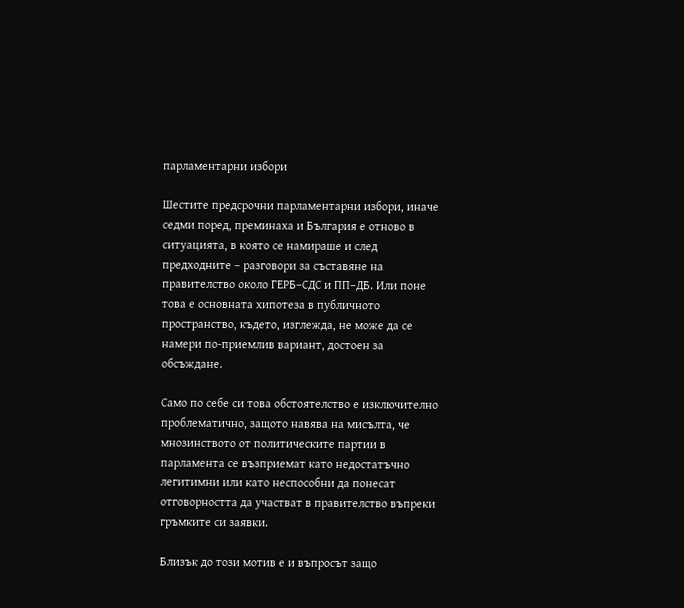парламентарни избори

Шестите предсрочни парламентарни избори, иначе седми поред, преминаха и България е отново в ситуацията, в която се намираше и след предходните – разговори за съставяне на правителство около ГЕРБ–СДС и ПП–ДБ. Или поне това е основната хипотеза в публичното пространство, където, изглежда, не може да се намери по-приемлив вариант, достоен за обсъждане.

Само по себе си това обстоятелство е изключително проблематично, защото навява на мисълта, че мнозинството от политическите партии в парламента се възприемат като недостатъчно легитимни или като неспособни да понесат отговорността да участват в правителство въпреки гръмките си заявки.

Близък до този мотив е и въпросът защо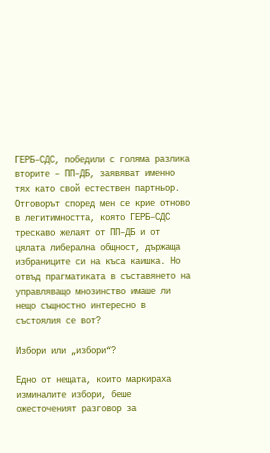ГЕРБ–СДС, победили с голяма разлика вторите – ПП–ДБ, заявяват именно тях като свой естествен партньор. Отговорът според мен се крие отново в легитимността, която ГЕРБ–СДС трескаво желаят от ПП–ДБ и от цялата либерална общност, държаща избраниците си на къса каишка. Но отвъд прагматиката в съставянето на управляващо мнозинство имаше ли нещо същностно интересно в състоялия се вот?

Избори или „избори“?

Едно от нещата, които маркираха изминалите избори, беше ожесточеният разговор за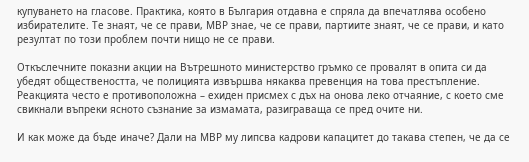купуването на гласове. Практика, която в България отдавна е спряла да впечатлява особено избирателите. Те знаят, че се прави, МВР знае, че се прави, партиите знаят, че се прави, и като резултат по този проблем почти нищо не се прави.

Откъслечните показни акции на Вътрешното министерство гръмко се провалят в опита си да убедят обществеността, че полицията извършва някаква превенция на това престъпление. Реакцията често е противоположна – ехиден присмех с дъх на онова леко отчаяние, с което сме свикнали въпреки ясното съзнание за измамата, разиграваща се пред очите ни.

И как може да бъде иначе? Дали на МВР му липсва кадрови капацитет до такава степен, че да се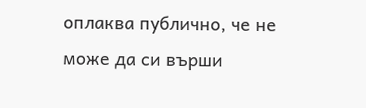оплаква публично, че не може да си върши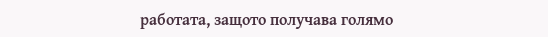работата, защото получава голямо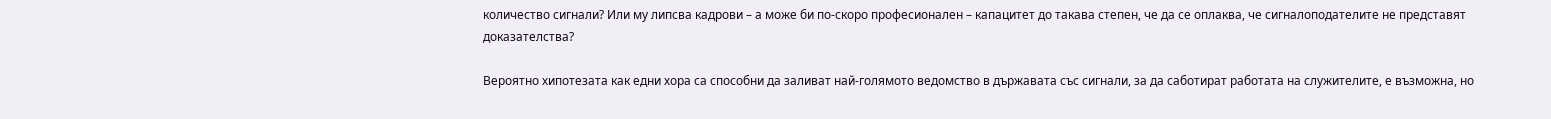количество сигнали? Или му липсва кадрови – а може би по-скоро професионален – капацитет до такава степен, че да се оплаква, че сигналоподателите не представят доказателства?

Вероятно хипотезата как едни хора са способни да заливат най-голямото ведомство в държавата със сигнали, за да саботират работата на служителите, е възможна, но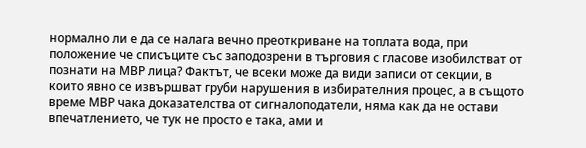нормално ли е да се налага вечно преоткриване на топлата вода, при положение че списъците със заподозрени в търговия с гласове изобилстват от познати на МВР лица? Фактът, че всеки може да види записи от секции, в които явно се извършват груби нарушения в избирателния процес, а в същото време МВР чака доказателства от сигналоподатели, няма как да не остави впечатлението, че тук не просто е така, ами и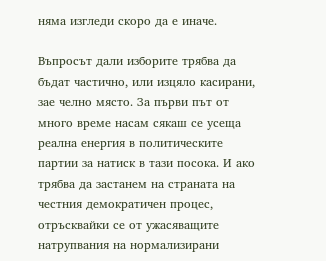няма изгледи скоро да е иначе.

Въпросът дали изборите трябва да бъдат частично, или изцяло касирани, зае челно място. За първи път от много време насам сякаш се усеща реална енергия в политическите партии за натиск в тази посока. И ако трябва да застанем на страната на честния демократичен процес, отръсквайки се от ужасяващите натрупвания на нормализирани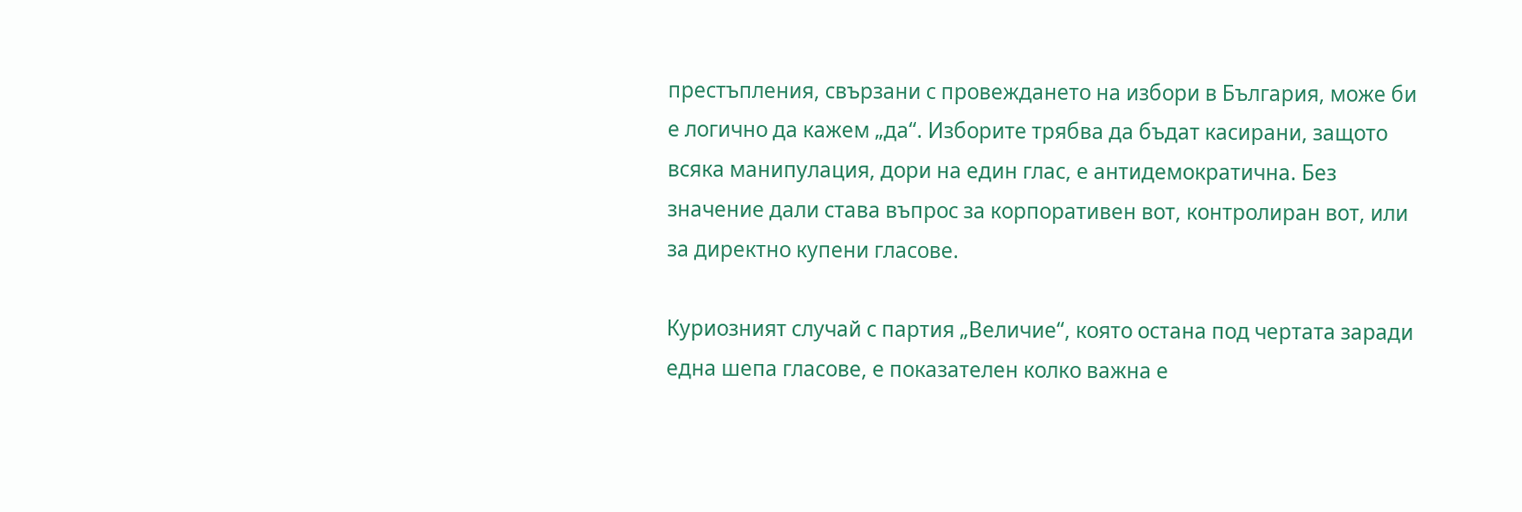престъпления, свързани с провеждането на избори в България, може би е логично да кажем „да“. Изборите трябва да бъдат касирани, защото всяка манипулация, дори на един глас, е антидемократична. Без значение дали става въпрос за корпоративен вот, контролиран вот, или за директно купени гласове.

Куриозният случай с партия „Величие“, която остана под чертата заради една шепа гласове, е показателен колко важна е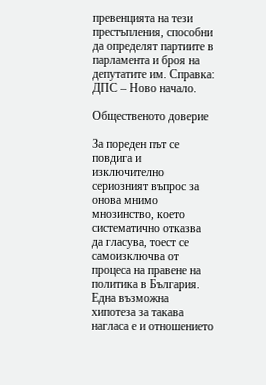превенцията на тези престъпления, способни да определят партиите в парламента и броя на депутатите им. Справка: ДПС – Ново начало.

Общественото доверие

За пореден път се повдига и изключително сериозният въпрос за онова мнимо мнозинство, което систематично отказва да гласува, тоест се самоизключва от процеса на правене на политика в България. Една възможна хипотеза за такава нагласа е и отношението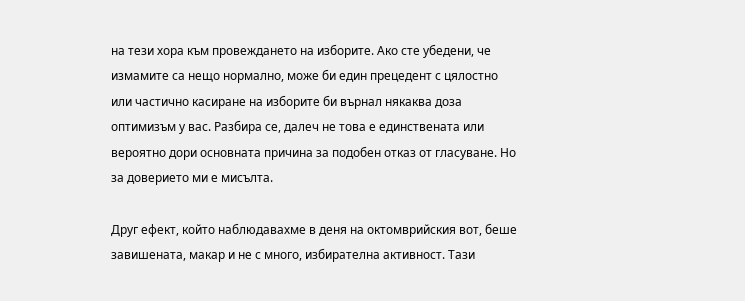на тези хора към провеждането на изборите. Ако сте убедени, че измамите са нещо нормално, може би един прецедент с цялостно или частично касиране на изборите би върнал някаква доза оптимизъм у вас. Разбира се, далеч не това е единствената или вероятно дори основната причина за подобен отказ от гласуване. Но за доверието ми е мисълта.

Друг ефект, който наблюдавахме в деня на октомврийския вот, беше завишената, макар и не с много, избирателна активност. Тази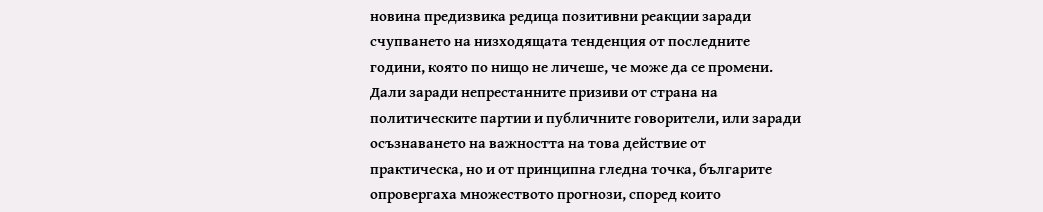новина предизвика редица позитивни реакции заради счупването на низходящата тенденция от последните години, която по нищо не личеше, че може да се промени. Дали заради непрестанните призиви от страна на политическите партии и публичните говорители, или заради осъзнаването на важността на това действие от практическа, но и от принципна гледна точка, българите опровергаха множеството прогнози, според които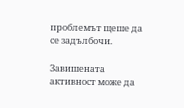проблемът щеше да се задълбочи.

Завишената активност може да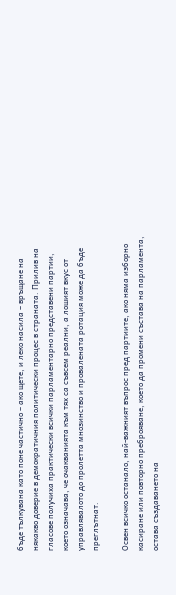бъде тълкувана като поне частично – ако щете, и леко насила – връщане на някакво доверие в демократичния политически процес в страната. Прилив на гласове получиха практически всички парламентарно представени партии, което означава, че очакванията към тях са съвсем реални, а лошият вкус от управлявалото до пролетта мнозинство и провалената ротация може да бъде преглътнат.

Освен всичко останало, най-важният въпрос пред партиите, ако няма изборно касиране или повторно преброяване, което да промени състава на парламента, остава създаването на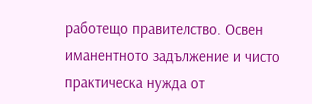работещо правителство. Освен иманентното задължение и чисто практическа нужда от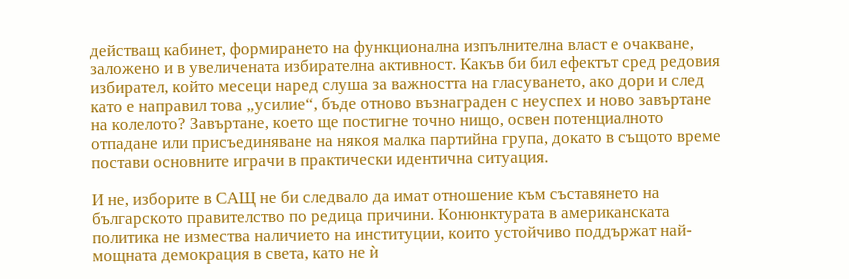действащ кабинет, формирането на функционална изпълнителна власт е очакване, заложено и в увеличената избирателна активност. Какъв би бил ефектът сред редовия избирател, който месеци наред слуша за важността на гласуването, ако дори и след като е направил това „усилие“, бъде отново възнаграден с неуспех и ново завъртане на колелото? Завъртане, което ще постигне точно нищо, освен потенциалното отпадане или присъединяване на някоя малка партийна група, докато в същото време постави основните играчи в практически идентична ситуация.

И не, изборите в САЩ не би следвало да имат отношение към съставянето на българското правителство по редица причини. Конюнктурата в американската политика не измества наличието на институции, които устойчиво поддържат най-мощната демокрация в света, като не ѝ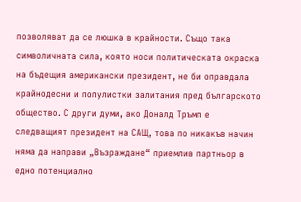позволяват да се люшка в крайности. Също така символичната сила, която носи политическата окраска на бъдещия американски президент, не би оправдала крайнодесни и популистки залитания пред българското общество. С други думи, ако Доналд Тръмп е следващият президент на САЩ, това по никакъв начин няма да направи „Възраждане“ приемлив партньор в едно потенциално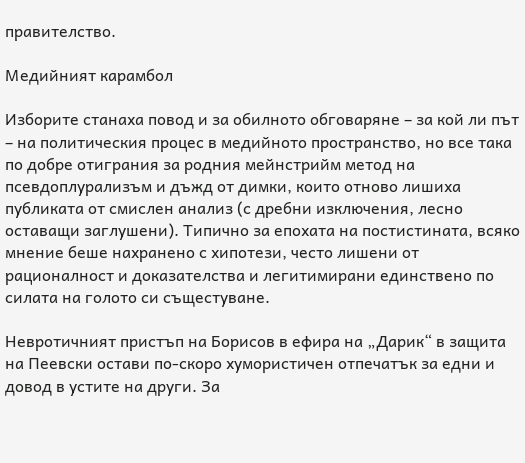правителство.

Медийният карамбол

Изборите станаха повод и за обилното обговаряне – за кой ли път – на политическия процес в медийното пространство, но все така по добре отиграния за родния мейнстрийм метод на псевдоплурализъм и дъжд от димки, които отново лишиха публиката от смислен анализ (с дребни изключения, лесно оставащи заглушени). Типично за епохата на постистината, всяко мнение беше нахранено с хипотези, често лишени от рационалност и доказателства и легитимирани единствено по силата на голото си същестуване.

Невротичният пристъп на Борисов в ефира на „Дарик“ в защита на Пеевски остави по-скоро хумористичен отпечатък за едни и довод в устите на други. За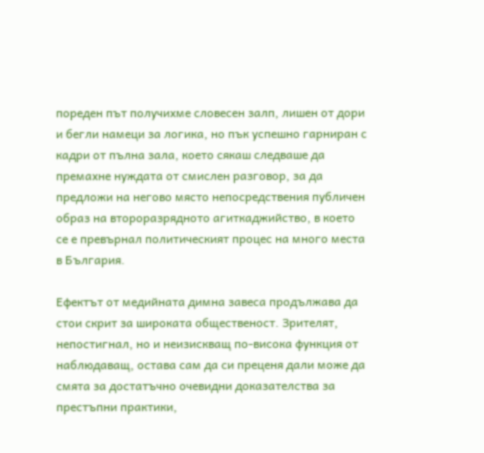пореден път получихме словесен залп, лишен от дори и бегли намеци за логика, но пък успешно гарниран с кадри от пълна зала, което сякаш следваше да премахне нуждата от смислен разговор, за да предложи на негово място непосредствения публичен образ на второразрядното агиткаджийство, в което се е превърнал политическият процес на много места в България.

Ефектът от медийната димна завеса продължава да стои скрит за широката общественост. Зрителят, непостигнал, но и неизискващ по-висока функция от наблюдаващ, остава сам да си преценя дали може да смята за достатъчно очевидни доказателства за престъпни практики,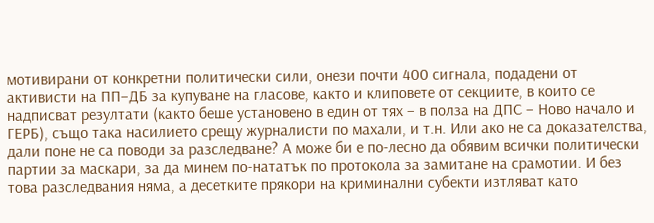мотивирани от конкретни политически сили, онези почти 400 сигнала, подадени от активисти на ПП–ДБ за купуване на гласове, както и клиповете от секциите, в които се надписват резултати (както беше установено в един от тях – в полза на ДПС – Ново начало и ГЕРБ), също така насилието срещу журналисти по махали, и т.н. Или ако не са доказателства, дали поне не са поводи за разследване? А може би е по-лесно да обявим всички политически партии за маскари, за да минем по-нататък по протокола за замитане на срамотии. И без това разследвания няма, а десетките прякори на криминални субекти изтляват като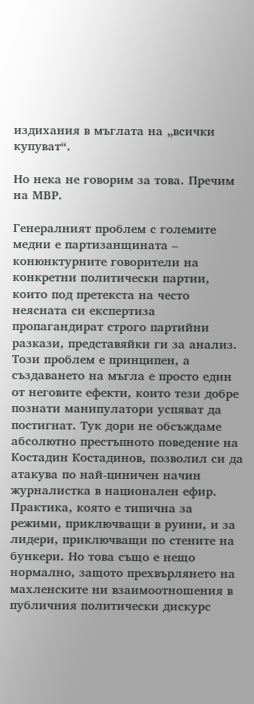издихания в мъглата на „всички купуват“.

Но нека не говорим за това. Пречим на МВР.

Генералният проблем с големите медии е партизанщината – конюнктурните говорители на конкретни политически партии, които под претекста на често неясната си експертиза пропагандират строго партийни разкази, представяйки ги за анализ. Този проблем е принципен, а създаването на мъгла е просто един от неговите ефекти, които тези добре познати манипулатори успяват да постигнат. Тук дори не обсъждаме абсолютно престъпното поведение на Костадин Костадинов, позволил си да атакува по най-циничен начин журналистка в национален ефир. Практика, която е типична за режими, приключващи в руини, и за лидери, приключващи по стените на бункери. Но това също е нещо нормално, защото прехвърлянето на махленските ни взаимоотношения в публичния политически дискурс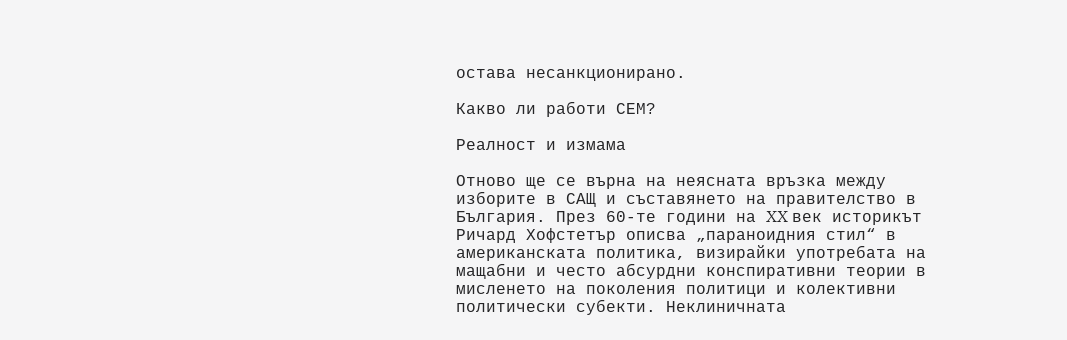остава несанкционирано.

Какво ли работи СЕМ?

Реалност и измама

Отново ще се върна на неясната връзка между изборите в САЩ и съставянето на правителство в България. През 60-те години на XX век историкът Ричард Хофстетър описва „параноидния стил“ в американската политика, визирайки употребата на мащабни и често абсурдни конспиративни теории в мисленето на поколения политици и колективни политически субекти. Неклиничната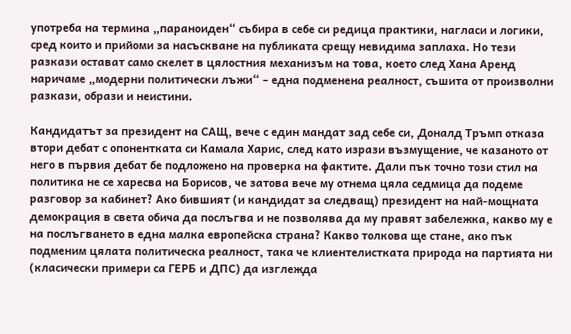употреба на термина „параноиден“ събира в себе си редица практики, нагласи и логики, сред които и прийоми за насъскване на публиката срещу невидима заплаха. Но тези разкази остават само скелет в цялостния механизъм на това, което след Хана Аренд наричаме „модерни политически лъжи“ – една подменена реалност, съшита от произволни разкази, образи и неистини.

Кандидатът за президент на САЩ, вече с един мандат зад себе си, Доналд Тръмп отказа втори дебат с опонентката си Камала Харис, след като изрази възмущение, че казаното от него в първия дебат бе подложено на проверка на фактите. Дали пък точно този стил на политика не се харесва на Борисов, че затова вече му отнема цяла седмица да подеме разговор за кабинет? Ако бившият (и кандидат за следващ) президент на най-мощната демокрация в света обича да послъгва и не позволява да му правят забележка, какво му е на послъгването в една малка европейска страна? Какво толкова ще стане, ако пък подменим цялата политическа реалност, така че клиентелистката природа на партията ни (класически примери са ГЕРБ и ДПС) да изглежда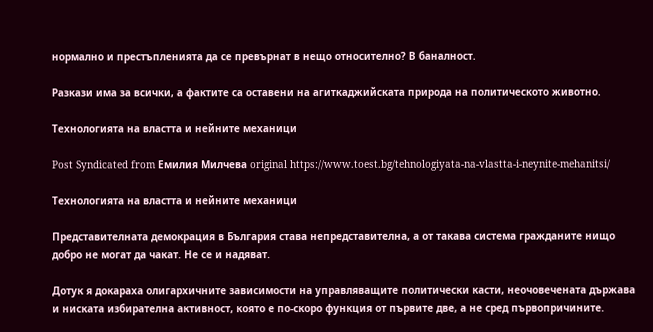нормално и престъпленията да се превърнат в нещо относително? В баналност.

Разкази има за всички, а фактите са оставени на агиткаджийската природа на политическото животно.

Технологията на властта и нейните механици

Post Syndicated from Емилия Милчева original https://www.toest.bg/tehnologiyata-na-vlastta-i-neynite-mehanitsi/

Технологията на властта и нейните механици

Представителната демокрация в България става непредставителна, а от такава система гражданите нищо добро не могат да чакат. Не се и надяват.

Дотук я докараха олигархичните зависимости на управляващите политически касти, неочовечената държава и ниската избирателна активност, която е по-скоро функция от първите две, а не сред първопричините.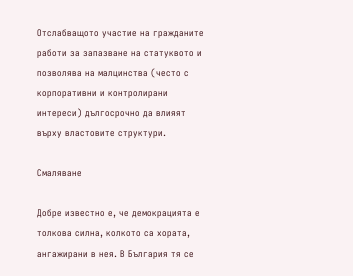Отслабващото участие на гражданите работи за запазване на статуквото и позволява на малцинства (често с корпоративни и контролирани интереси) дългосрочно да влияят върху властовите структури.

Смаляване

Добре известно е, че демокрацията е толкова силна, колкото са хората, ангажирани в нея. В България тя се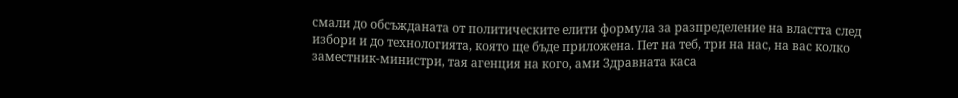смали до обсъжданата от политическите елити формула за разпределение на властта след избори и до технологията, която ще бъде приложена. Пет на теб, три на нас, на вас колко заместник-министри, тая агенция на кого, ами Здравната каса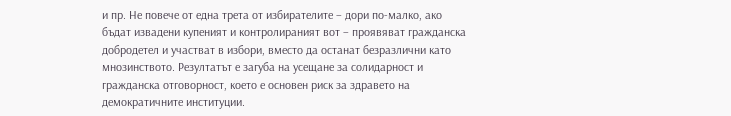и пр. Не повече от една трета от избирателите – дори по-малко, ако бъдат извадени купеният и контролираният вот – проявяват гражданска добродетел и участват в избори, вместо да останат безразлични като мнозинството. Резултатът е загуба на усещане за солидарност и гражданска отговорност, което е основен риск за здравето на демократичните институции.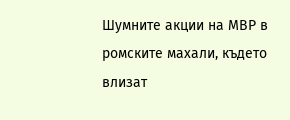Шумните акции на МВР в ромските махали, където влизат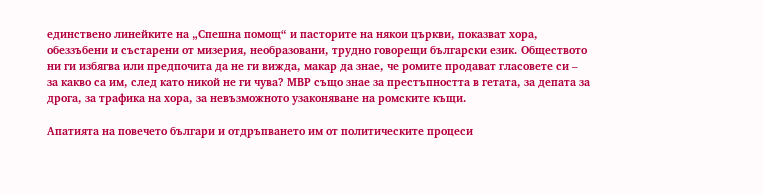единствено линейките на „Спешна помощ“ и пасторите на някои църкви, показват хора, обеззъбени и състарени от мизерия, необразовани, трудно говорещи български език. Обществото ни ги избягва или предпочита да не ги вижда, макар да знае, че ромите продават гласовете си – за какво са им, след като никой не ги чува? МВР също знае за престъпността в гетата, за депата за дрога, за трафика на хора, за невъзможното узаконяване на ромските къщи.

Апатията на повечето българи и отдръпването им от политическите процеси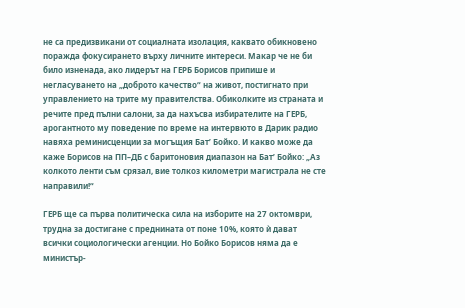не са предизвикани от социалната изолация, каквато обикновено поражда фокусирането върху личните интереси. Макар че не би било изненада, ако лидерът на ГЕРБ Борисов припише и негласуването на „доброто качество“ на живот, постигнато при управлението на трите му правителства. Обиколките из страната и речите пред пълни салони, за да нахъсва избирателите на ГЕРБ, арогантното му поведение по време на интервюто в Дарик радио навяха реминисценции за могъщия Бат’ Бойко. И какво може да каже Борисов на ПП–ДБ с баритоновия диапазон на Бат’ Бойко: „Аз колкото ленти съм срязал, вие толкоз километри магистрала не сте направили!“

ГЕРБ ще са първа политическа сила на изборите на 27 октомври, трудна за достигане с преднината от поне 10%, която ѝ дават всички социологически агенции. Но Бойко Борисов няма да е министър-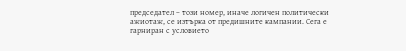председател – този номер, иначе логичен политически ажиотаж, се изтърка от предишните кампании. Сега е гарниран с условието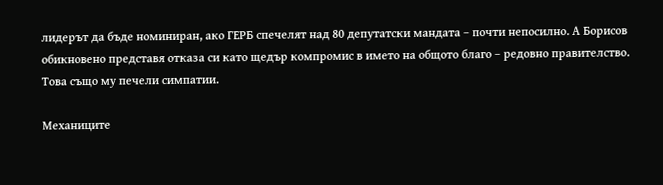лидерът да бъде номиниран, ако ГЕРБ спечелят над 80 депутатски мандата – почти непосилно. А Борисов обикновено представя отказа си като щедър компромис в името на общото благо – редовно правителство. Това също му печели симпатии.

Механиците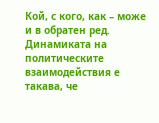Кой, с кого, как – може и в обратен ред. Динамиката на политическите взаимодействия е такава, че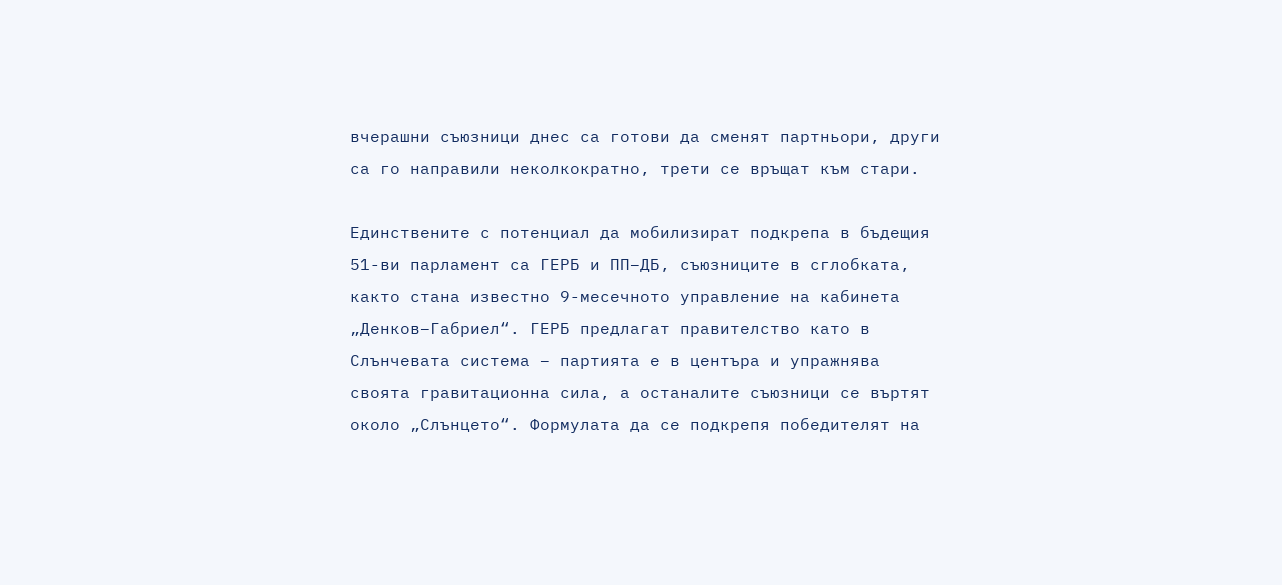вчерашни съюзници днес са готови да сменят партньори, други са го направили неколкократно, трети се връщат към стари.

Единствените с потенциал да мобилизират подкрепа в бъдещия 51-ви парламент са ГЕРБ и ПП–ДБ, съюзниците в сглобката, както стана известно 9-месечното управление на кабинета „Денков–Габриел“. ГЕРБ предлагат правителство като в Слънчевата система – партията е в центъра и упражнява своята гравитационна сила, а останалите съюзници се въртят около „Слънцето“. Формулата да се подкрепя победителят на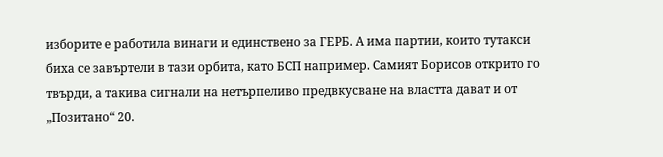изборите е работила винаги и единствено за ГЕРБ. А има партии, които тутакси биха се завъртели в тази орбита, като БСП например. Самият Борисов открито го твърди, а такива сигнали на нетърпеливо предвкусване на властта дават и от „Позитано“ 20.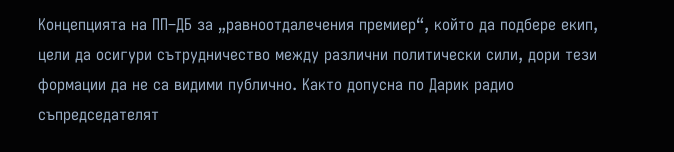Концепцията на ПП–ДБ за „равноотдалечения премиер“, който да подбере екип, цели да осигури сътрудничество между различни политически сили, дори тези формации да не са видими публично. Както допусна по Дарик радио съпредседателят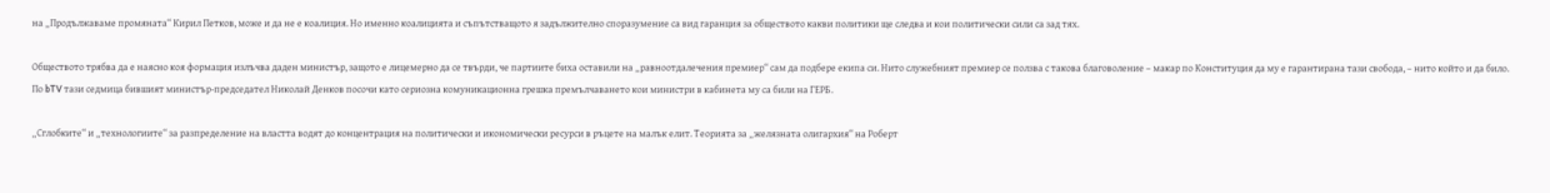на „Продължаваме промяната“ Кирил Петков, може и да не е коалиция. Но именно коалицията и съпътстващото я задължително споразумение са вид гаранция за обществото какви политики ще следва и кои политически сили са зад тях.

Обществото трябва да е наясно коя формация излъчва даден министър, защото е лицемерно да се твърди, че партиите биха оставили на „равноотдалечения премиер“ сам да подбере екипа си. Нито служебният премиер се ползва с такова благоволение – макар по Конституция да му е гарантирана тази свобода, – нито който и да било. По bTV тази седмица бившият министър-председател Николай Денков посочи като сериозна комуникационна грешка премълчаването кои министри в кабинета му са били на ГЕРБ.

„Сглобките“ и „технологиите“ за разпределение на властта водят до концентрация на политически и икономически ресурси в ръцете на малък елит. Теорията за „желязната олигархия“ на Роберт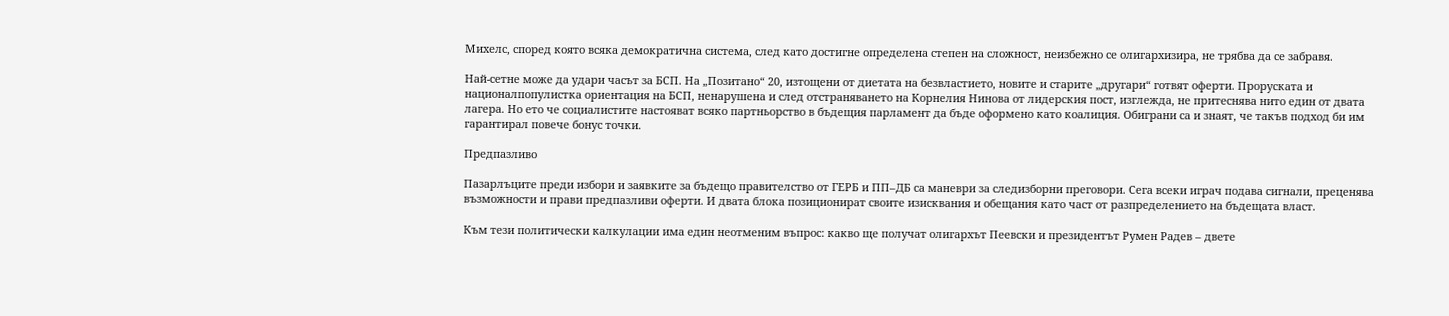Михелс, според която всяка демократична система, след като достигне определена степен на сложност, неизбежно се олигархизира, не трябва да се забравя.

Най-сетне може да удари часът за БСП. На „Позитано“ 20, изтощени от диетата на безвластието, новите и старите „другари“ готвят оферти. Проруската и националпопулистка ориентация на БСП, ненарушена и след отстраняването на Корнелия Нинова от лидерския пост, изглежда, не притеснява нито един от двата лагера. Но ето че социалистите настояват всяко партньорство в бъдещия парламент да бъде оформено като коалиция. Обиграни са и знаят, че такъв подход би им гарантирал повече бонус точки.

Предпазливо

Пазарлъците преди избори и заявките за бъдещо правителство от ГЕРБ и ПП–ДБ са маневри за следизборни преговори. Сега всеки играч подава сигнали, преценява възможности и прави предпазливи оферти. И двата блока позиционират своите изисквания и обещания като част от разпределението на бъдещата власт.

Към тези политически калкулации има един неотменим въпрос: какво ще получат олигархът Пеевски и президентът Румен Радев – двете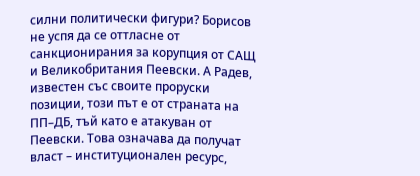силни политически фигури? Борисов не успя да се оттласне от санкционирания за корупция от САЩ и Великобритания Пеевски. А Радев, известен със своите проруски позиции, този път е от страната на ПП–ДБ, тъй като е атакуван от Пеевски. Това означава да получат власт – институционален ресурс,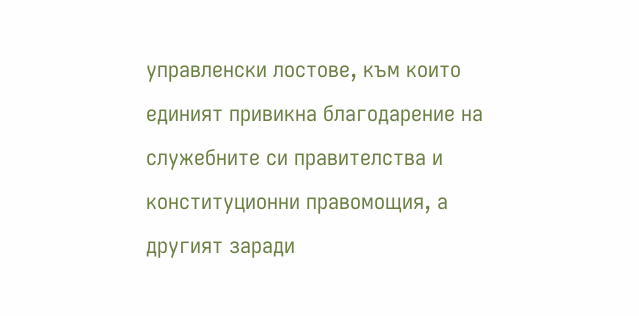управленски лостове, към които единият привикна благодарение на служебните си правителства и конституционни правомощия, а другият заради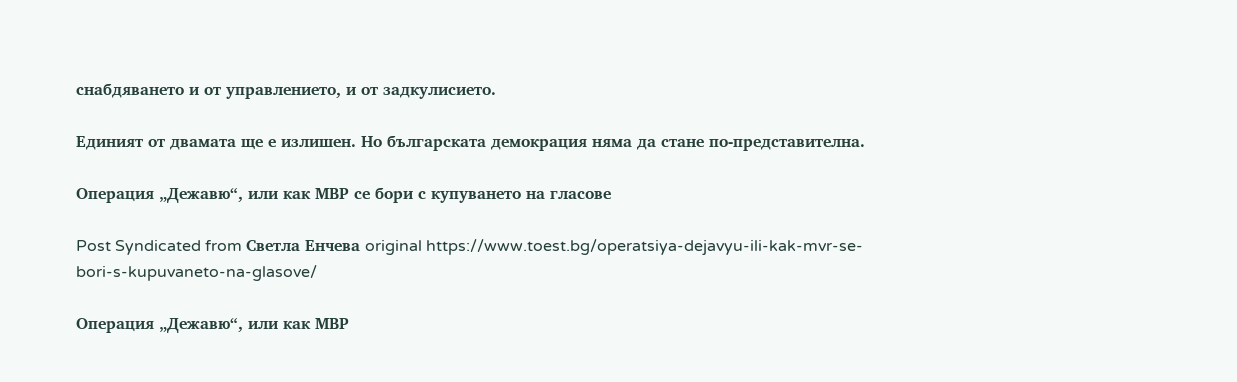снабдяването и от управлението, и от задкулисието.

Единият от двамата ще е излишен. Но българската демокрация няма да стане по-представителна.

Операция „Дежавю“, или как МВР се бори с купуването на гласове

Post Syndicated from Светла Енчева original https://www.toest.bg/operatsiya-dejavyu-ili-kak-mvr-se-bori-s-kupuvaneto-na-glasove/

Операция „Дежавю“, или как МВР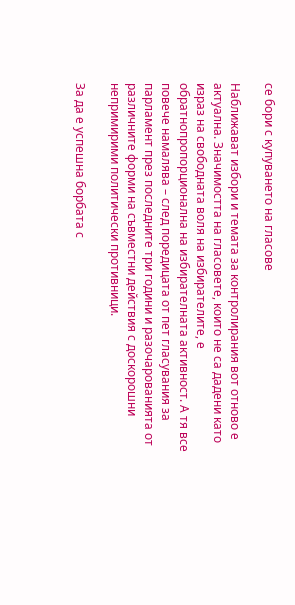се бори с купуването на гласове

Наближават избори и темата за контролирания вот отново е актуална. Значимостта на гласовете, които не са дадени като израз на свободната воля на избирателите, е обратнопропорционална на избирателната активност. А тя все повече намалява – след поредицата от пет гласувания за парламент през последните три години и разочарованията от различните форми на съвместни действия с доскорошни непримирими политически противници.

За да е успешна борбата с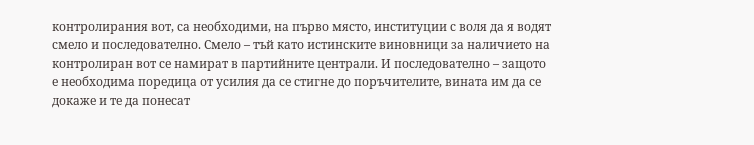контролирания вот, са необходими, на първо място, институции с воля да я водят смело и последователно. Смело – тъй като истинските виновници за наличието на контролиран вот се намират в партийните централи. И последователно – защото е необходима поредица от усилия да се стигне до поръчителите, вината им да се докаже и те да понесат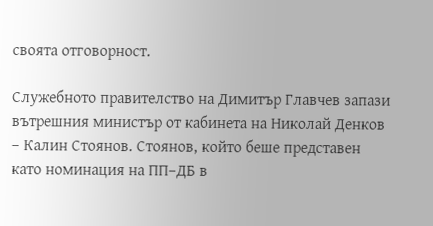своята отговорност.

Служебното правителство на Димитър Главчев запази вътрешния министър от кабинета на Николай Денков – Калин Стоянов. Стоянов, който беше представен като номинация на ПП–ДБ в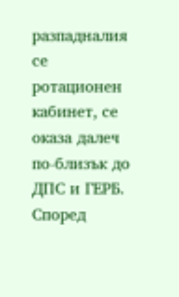разпадналия се ротационен кабинет, се оказа далеч по-близък до ДПС и ГЕРБ. Според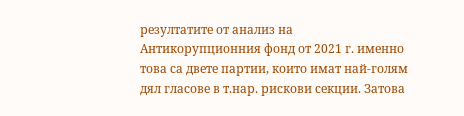резултатите от анализ на Антикорупционния фонд от 2021 г. именно това са двете партии, които имат най-голям дял гласове в т.нар. рискови секции. Затова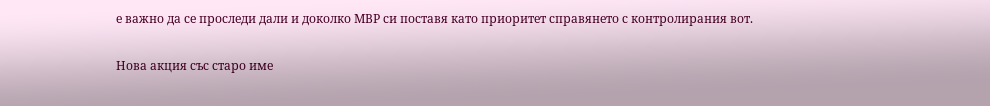е важно да се проследи дали и доколко МВР си поставя като приоритет справянето с контролирания вот.

Нова акция със старо име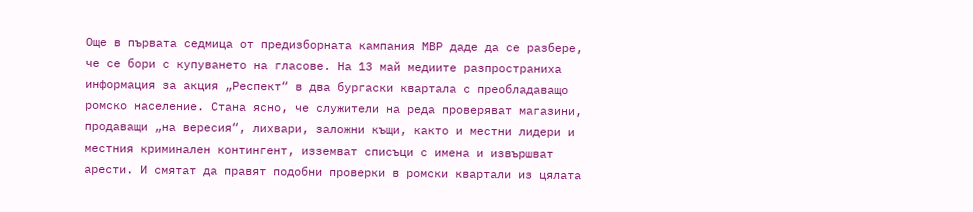Още в първата седмица от предизборната кампания МВР даде да се разбере, че се бори с купуването на гласове. На 13 май медиите разпространиха информация за акция „Респект“ в два бургаски квартала с преобладаващо ромско население. Стана ясно, че служители на реда проверяват магазини, продаващи „на вересия“, лихвари, заложни къщи, както и местни лидери и местния криминален контингент, изземват списъци с имена и извършват арести. И смятат да правят подобни проверки в ромски квартали из цялата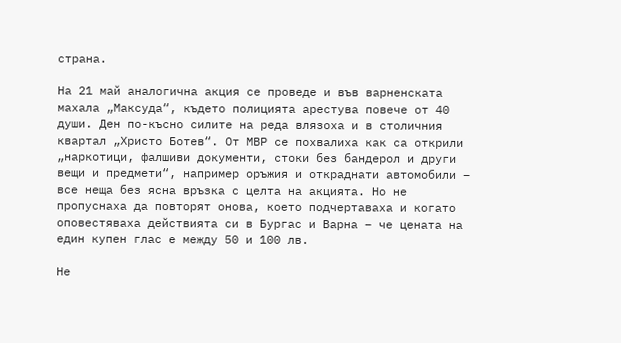страна.

На 21 май аналогична акция се проведе и във варненската махала „Максуда“, където полицията арестува повече от 40 души. Ден по-късно силите на реда влязоха и в столичния квартал „Христо Ботев“. От МВР се похвалиха как са открили „наркотици, фалшиви документи, стоки без бандерол и други вещи и предмети“, например оръжия и откраднати автомобили – все неща без ясна връзка с целта на акцията. Но не пропуснаха да повторят онова, което подчертаваха и когато оповестяваха действията си в Бургас и Варна – че цената на един купен глас е между 50 и 100 лв.

Не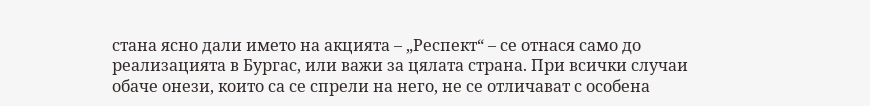стана ясно дали името на акцията – „Респект“ – се отнася само до реализацията в Бургас, или важи за цялата страна. При всички случаи обаче онези, които са се спрели на него, не се отличават с особена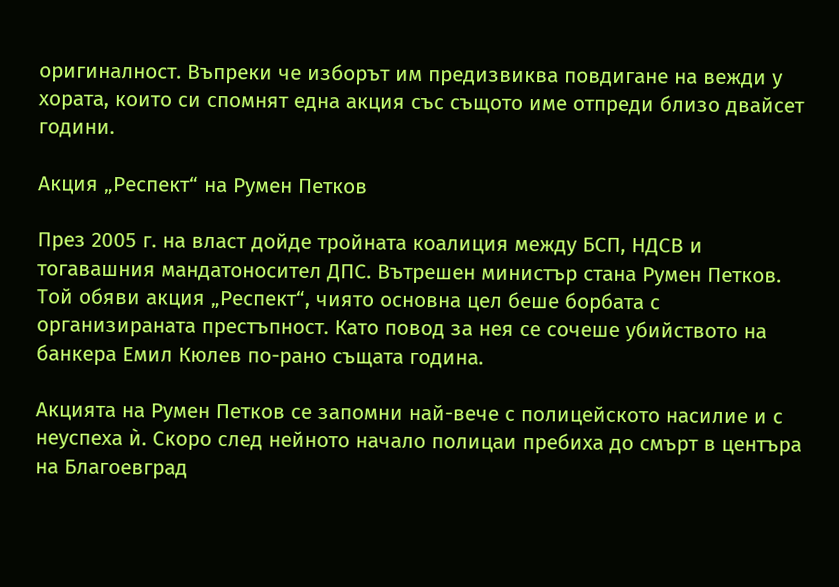оригиналност. Въпреки че изборът им предизвиква повдигане на вежди у хората, които си спомнят една акция със същото име отпреди близо двайсет години.

Акция „Респект“ на Румен Петков

През 2005 г. на власт дойде тройната коалиция между БСП, НДСВ и тогавашния мандатоносител ДПС. Вътрешен министър стана Румен Петков. Той обяви акция „Респект“, чиято основна цел беше борбата с организираната престъпност. Като повод за нея се сочеше убийството на банкера Емил Кюлев по-рано същата година.

Акцията на Румен Петков се запомни най-вече с полицейското насилие и с неуспеха ѝ. Скоро след нейното начало полицаи пребиха до смърт в центъра на Благоевград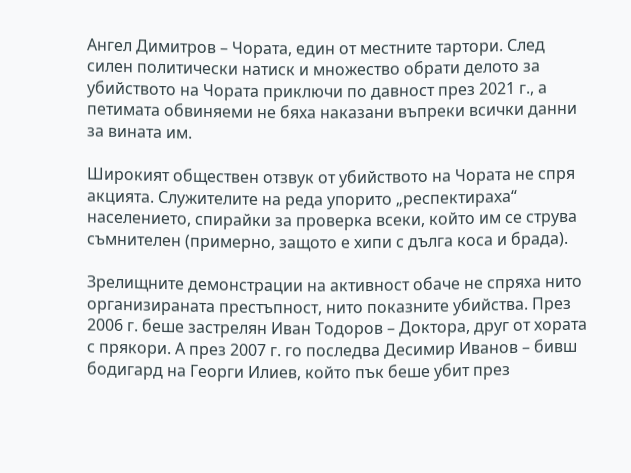Ангел Димитров – Чората, един от местните тартори. След силен политически натиск и множество обрати делото за убийството на Чората приключи по давност през 2021 г., а петимата обвиняеми не бяха наказани въпреки всички данни за вината им.

Широкият обществен отзвук от убийството на Чората не спря акцията. Служителите на реда упорито „респектираха“ населението, спирайки за проверка всеки, който им се струва съмнителен (примерно, защото е хипи с дълга коса и брада).

Зрелищните демонстрации на активност обаче не спряха нито организираната престъпност, нито показните убийства. През 2006 г. беше застрелян Иван Тодоров – Доктора, друг от хората с прякори. А през 2007 г. го последва Десимир Иванов – бивш бодигард на Георги Илиев, който пък беше убит през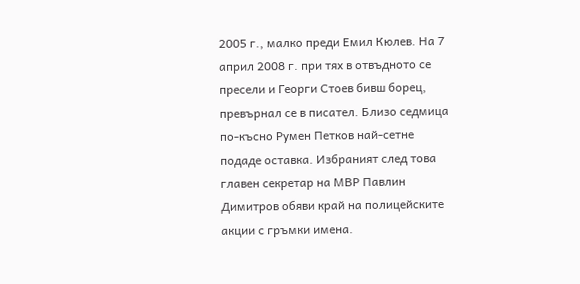2005 г., малко преди Емил Кюлев. На 7 април 2008 г. при тях в отвъдното се пресели и Георги Стоев бивш борец, превърнал се в писател. Близо седмица по-късно Румен Петков най-сетне подаде оставка. Избраният след това главен секретар на МВР Павлин Димитров обяви край на полицейските акции с гръмки имена.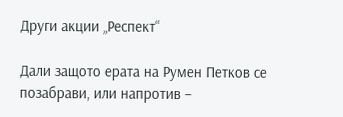Други акции „Респект“

Дали защото ерата на Румен Петков се позабрави, или напротив –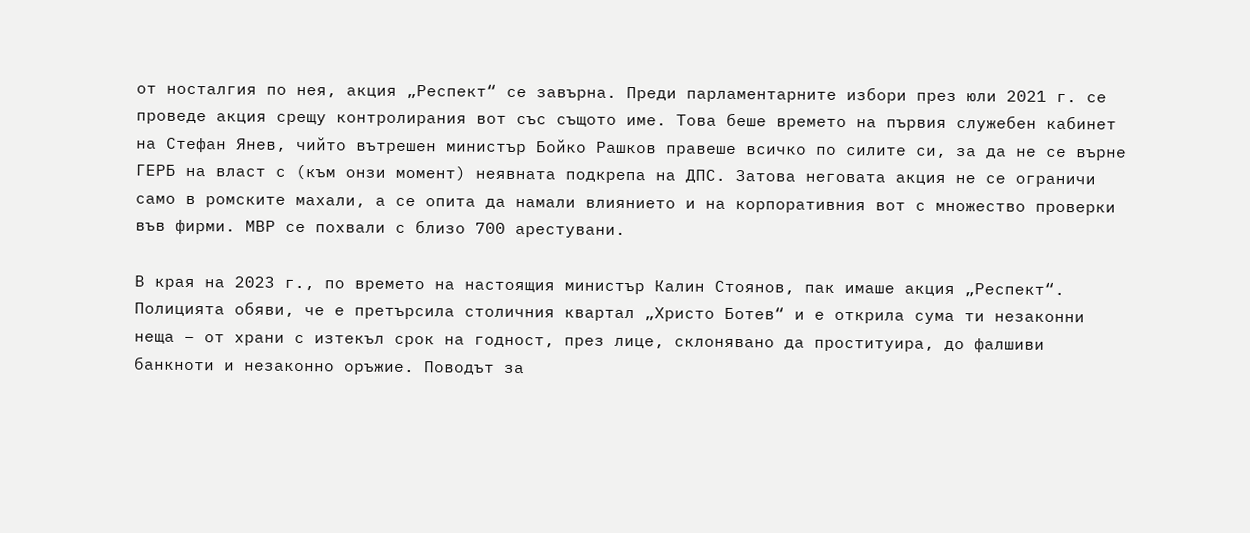от носталгия по нея, акция „Респект“ се завърна. Преди парламентарните избори през юли 2021 г. се проведе акция срещу контролирания вот със същото име. Това беше времето на първия служебен кабинет на Стефан Янев, чийто вътрешен министър Бойко Рашков правеше всичко по силите си, за да не се върне ГЕРБ на власт с (към онзи момент) неявната подкрепа на ДПС. Затова неговата акция не се ограничи само в ромските махали, а се опита да намали влиянието и на корпоративния вот с множество проверки във фирми. МВР се похвали с близо 700 арестувани.

В края на 2023 г., по времето на настоящия министър Калин Стоянов, пак имаше акция „Респект“. Полицията обяви, че е претърсила столичния квартал „Христо Ботев“ и е открила сума ти незаконни неща – от храни с изтекъл срок на годност, през лице, склонявано да проституира, до фалшиви банкноти и незаконно оръжие. Поводът за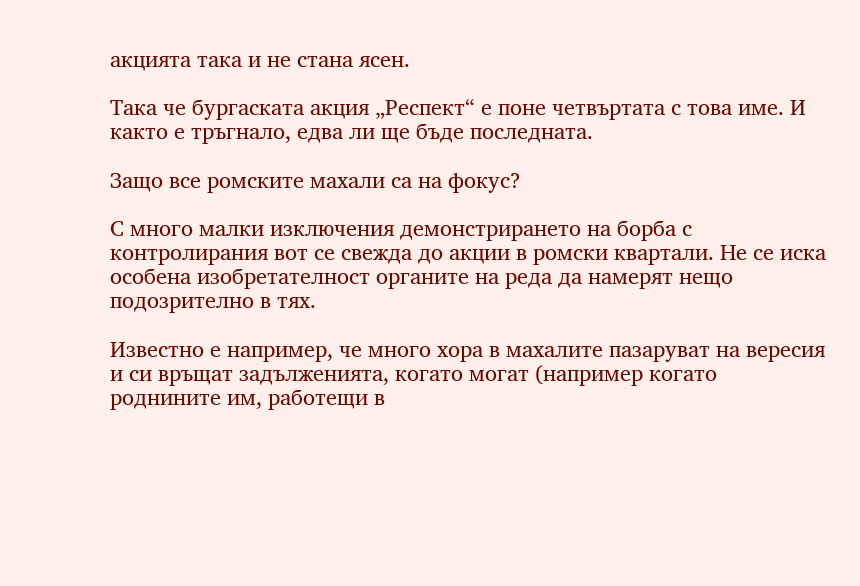акцията така и не стана ясен.

Така че бургаската акция „Респект“ е поне четвъртата с това име. И както е тръгнало, едва ли ще бъде последната.

Защо все ромските махали са на фокус?

С много малки изключения демонстрирането на борба с контролирания вот се свежда до акции в ромски квартали. Не се иска особена изобретателност органите на реда да намерят нещо подозрително в тях.

Известно е например, че много хора в махалите пазаруват на вересия и си връщат задълженията, когато могат (например когато роднините им, работещи в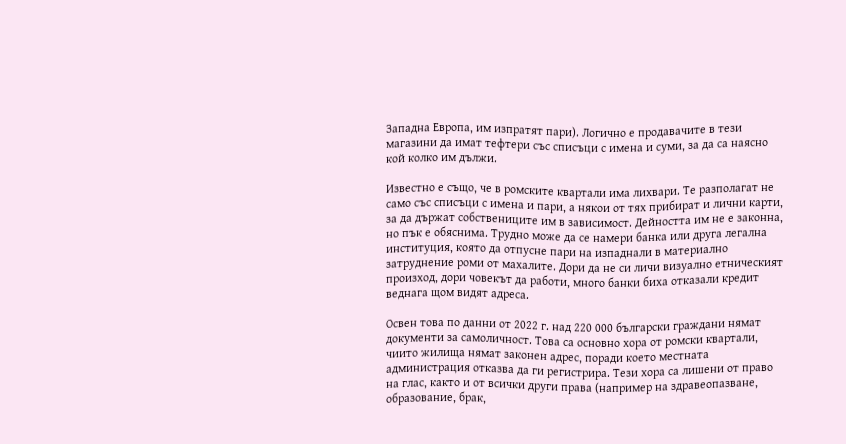Западна Европа, им изпратят пари). Логично е продавачите в тези магазини да имат тефтери със списъци с имена и суми, за да са наясно кой колко им дължи.

Известно е също, че в ромските квартали има лихвари. Те разполагат не само със списъци с имена и пари, а някои от тях прибират и лични карти, за да държат собствениците им в зависимост. Дейността им не е законна, но пък е обяснима. Трудно може да се намери банка или друга легална институция, която да отпусне пари на изпаднали в материално затруднение роми от махалите. Дори да не си личи визуално етническият произход, дори човекът да работи, много банки биха отказали кредит веднага щом видят адреса.

Освен това по данни от 2022 г. над 220 000 български граждани нямат документи за самоличност. Това са основно хора от ромски квартали, чиито жилища нямат законен адрес, поради което местната администрация отказва да ги регистрира. Тези хора са лишени от право на глас, както и от всички други права (например на здравеопазване, образование, брак,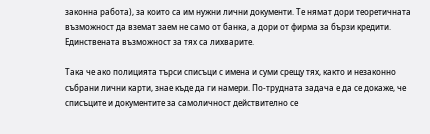законна работа), за които са им нужни лични документи. Те нямат дори теоретичната възможност да вземат заем не само от банка, а дори от фирма за бързи кредити. Единствената възможност за тях са лихварите.

Така че ако полицията търси списъци с имена и суми срещу тях, както и незаконно събрани лични карти, знае къде да ги намери. По-трудната задача е да се докаже, че списъците и документите за самоличност действително се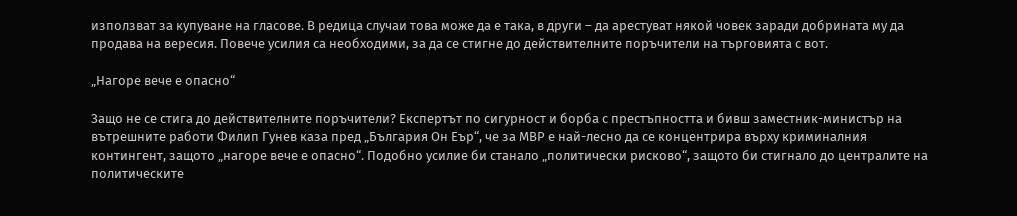използват за купуване на гласове. В редица случаи това може да е така, в други – да арестуват някой човек заради добрината му да продава на вересия. Повече усилия са необходими, за да се стигне до действителните поръчители на търговията с вот.

„Нагоре вече е опасно“

Защо не се стига до действителните поръчители? Експертът по сигурност и борба с престъпността и бивш заместник-министър на вътрешните работи Филип Гунев каза пред „България Он Еър“, че за МВР е най-лесно да се концентрира върху криминалния контингент, защото „нагоре вече е опасно“. Подобно усилие би станало „политически рисково“, защото би стигнало до централите на политическите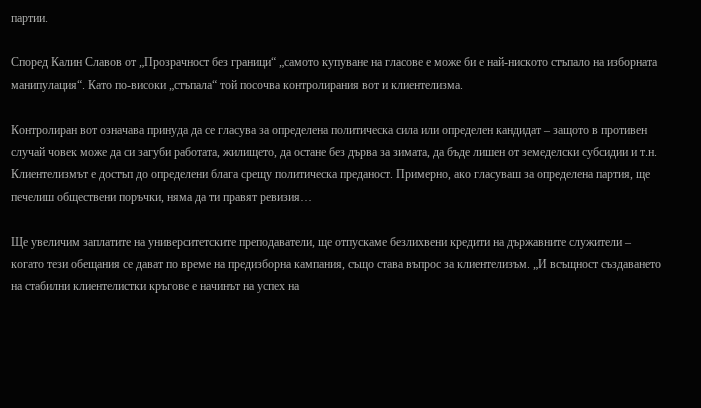партии.

Според Калин Славов от „Прозрачност без граници“ „самото купуване на гласове е може би е най-ниското стъпало на изборната манипулация“. Като по-високи „стъпала“ той посочва контролирания вот и клиентелизма.

Контролиран вот означава принуда да се гласува за определена политическа сила или определен кандидат – защото в противен случай човек може да си загуби работата, жилището, да остане без дърва за зимата, да бъде лишен от земеделски субсидии и т.н. Клиентелизмът е достъп до определени блага срещу политическа преданост. Примерно, ако гласуваш за определена партия, ще печелиш обществени поръчки, няма да ти правят ревизия…

Ще увеличим заплатите на университетските преподаватели, ще отпускаме безлихвени кредити на държавните служители – когато тези обещания се дават по време на предизборна кампания, също става въпрос за клиентелизъм. „И всъщност създаването на стабилни клиентелистки кръгове е начинът на успех на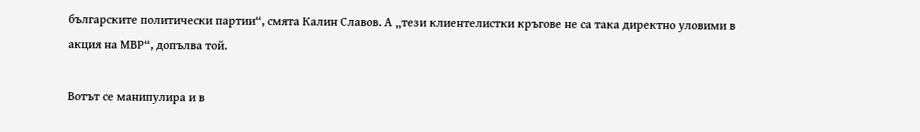българските политически партии“, смята Калин Славов. А „тези клиентелистки кръгове не са така директно уловими в акция на МВР“, допълва той.

Вотът се манипулира и в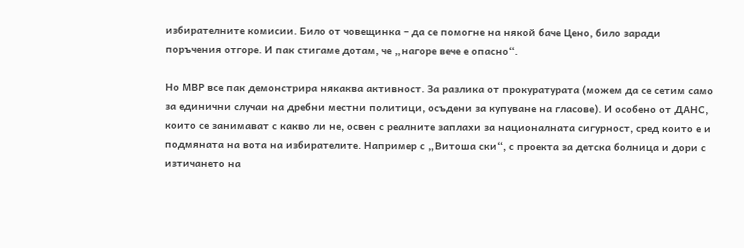избирателните комисии. Било от човещинка – да се помогне на някой баче Цено, било заради поръчения отгоре. И пак стигаме дотам, че „нагоре вече е опасно“.

Но МВР все пак демонстрира някаква активност. За разлика от прокуратурата (можем да се сетим само за единични случаи на дребни местни политици, осъдени за купуване на гласове). И особено от ДАНС, които се занимават с какво ли не, освен с реалните заплахи за националната сигурност, сред които е и подмяната на вота на избирателите. Например с „Витоша ски“, с проекта за детска болница и дори с изтичането на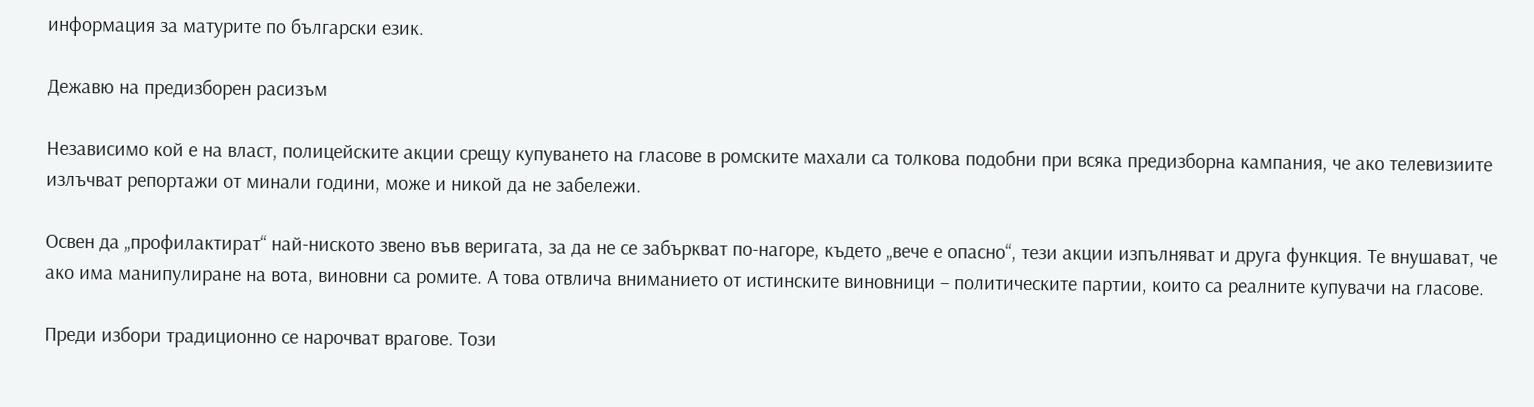информация за матурите по български език.

Дежавю на предизборен расизъм

Независимо кой е на власт, полицейските акции срещу купуването на гласове в ромските махали са толкова подобни при всяка предизборна кампания, че ако телевизиите излъчват репортажи от минали години, може и никой да не забележи.

Освен да „профилактират“ най-ниското звено във веригата, за да не се забъркват по-нагоре, където „вече е опасно“, тези акции изпълняват и друга функция. Те внушават, че ако има манипулиране на вота, виновни са ромите. А това отвлича вниманието от истинските виновници – политическите партии, които са реалните купувачи на гласове.

Преди избори традиционно се нарочват врагове. Този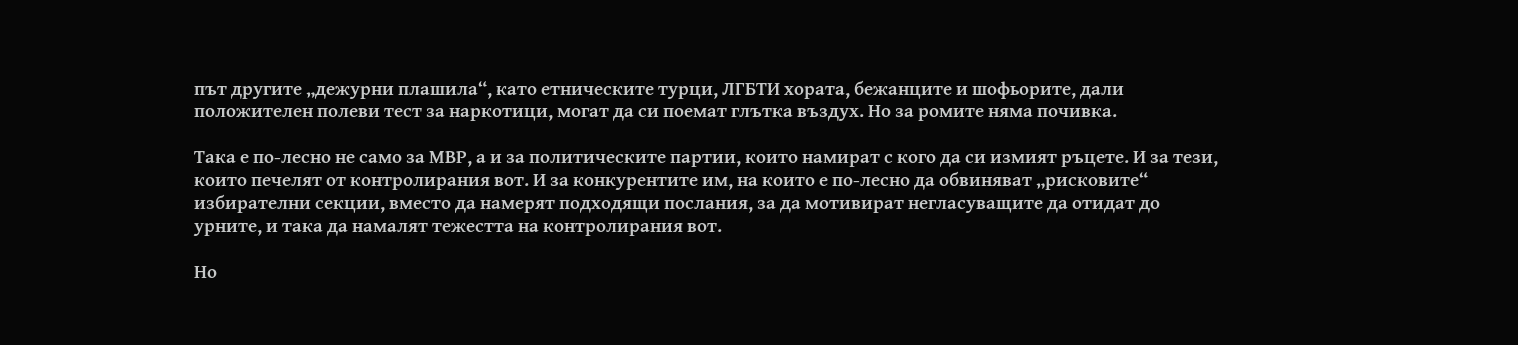път другите „дежурни плашила“, като етническите турци, ЛГБТИ хората, бежанците и шофьорите, дали положителен полеви тест за наркотици, могат да си поемат глътка въздух. Но за ромите няма почивка.

Така е по-лесно не само за МВР, а и за политическите партии, които намират с кого да си измият ръцете. И за тези, които печелят от контролирания вот. И за конкурентите им, на които е по-лесно да обвиняват „рисковите“ избирателни секции, вместо да намерят подходящи послания, за да мотивират негласуващите да отидат до урните, и така да намалят тежестта на контролирания вот.

Но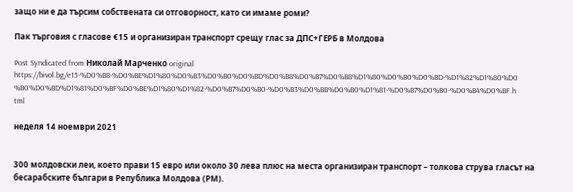защо ни е да търсим собствената си отговорност, като си имаме роми?

Пак търговия с гласове €15 и организиран транспорт срещу глас за ДПС+ГЕРБ в Молдова

Post Syndicated from Николай Марченко original https://bivol.bg/e15-%D0%B8-%D0%BE%D1%80%D0%B3%D0%B0%D0%BD%D0%B8%D0%B7%D0%B8%D1%80%D0%B0%D0%BD-%D1%82%D1%80%D0%B0%D0%BD%D1%81%D0%BF%D0%BE%D1%80%D1%82-%D0%B7%D0%B0-%D0%B3%D0%BB%D0%B0%D1%81-%D0%B7%D0%B0-%D0%B4%D0%BF.html

неделя 14 ноември 2021


300 молдовски леи, което прави 15 евро или около 30 лева плюс на места организиран транспорт – толкова струва гласът на бесарабските българи в Република Молдова (РМ).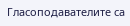Гласоподавателите са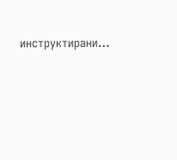инструктирани…